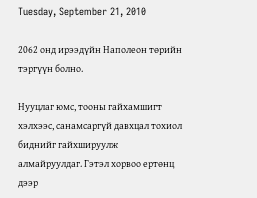Tuesday, September 21, 2010

2062 онд ирээдүйн Наполеон төрийн тэргүүн болно.

Нууцлаг юмс, тооны гайхамшигт хэлхээс, санамсаргүй давхцал тохиол биднийг гайхшируулж алмайруулдаг. Гэтэл хорвоо ертөнц дээр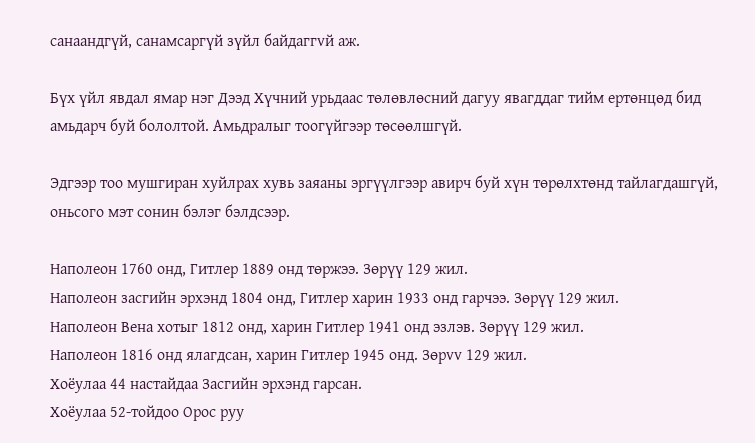санаандгүй, санамсаргүй зүйл байдаггvй аж.

Бүх үйл явдал ямар нэг Дээд Хүчний урьдаас төлөвлөсний дагуу явагддаг тийм ертөнцөд бид амьдарч буй бололтой. Амьдралыг тоогүйгээр төсөөлшгүй.

Эдгээр тоо мушгиран хуйлрах хувь заяаны эргүүлгээр авирч буй хүн төрөлхтөнд тайлагдашгүй, оньсого мэт сонин бэлэг бэлдсээр.

Наполеон 1760 онд, Гитлер 1889 онд төржээ. Зөрүү 129 жил.
Наполеон засгийн эрхэнд 1804 онд, Гитлер харин 1933 онд гарчээ. Зөрүү 129 жил.
Наполеон Вена хотыг 1812 онд, харин Гитлер 1941 онд эзлэв. Зөрүү 129 жил.
Наполеон 1816 онд ялагдсан, харин Гитлер 1945 онд. Зөрvv 129 жил.
Хоёулаа 44 настайдаа Засгийн эрхэнд гарсан.
Хоёулаа 52-тойдоо Орос руу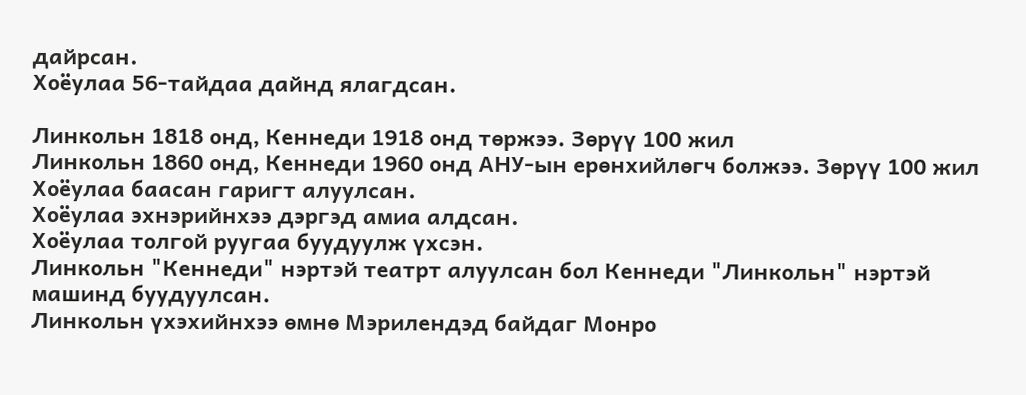дайрсан.
Хоёулаа 56-тайдаа дайнд ялагдсан.

Линкольн 1818 онд, Кеннеди 1918 онд төржээ. Зөрүү 100 жил
Линкольн 1860 онд, Кеннеди 1960 онд АНУ-ын ерөнхийлөгч болжээ. Зөрүү 100 жил
Хоёулаа баасан гаригт алуулсан.
Хоёулаа эхнэрийнхээ дэргэд амиа алдсан.
Хоёулаа толгой руугаа буудуулж үхсэн.
Линкольн "Кеннеди" нэртэй театрт алуулсан бол Кеннеди "Линкольн" нэртэй машинд буудуулсан.
Линкольн үхэхийнхээ өмнө Мэрилендэд байдаг Монро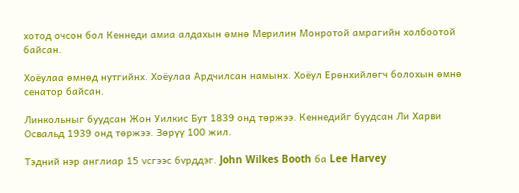хотод очсон бол Кеннеди амиа алдахын өмнө Мерилин Монротой амрагийн холбоотой байсан.

Хоёулаа өмнөд нутгийнх. Хоёулаа Ардчилсан намынх. Хоёул Ерөнхийлөгч болохын өмнө сенатор байсан.

Линкольныг буудсан Жон Уилкис Бут 1839 онд төржээ. Кеннедийг буудсан Ли Харви Освальд 1939 онд төржээ. Зөрүү 100 жил.

Тэдний нэр англиар 15 vсгээс бvрддэг. John Wilkes Booth ба Lee Harvey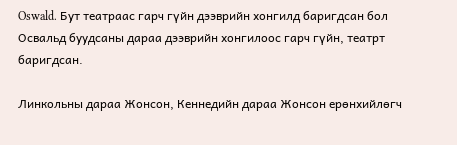Oswald. Бут театраас гарч гүйн дээврийн хонгилд баригдсан бол Освальд буудсаны дараа дээврийн хонгилоос гарч гүйн, театрт баригдсан.

Линкольны дараа Жонсон, Кеннедийн дараа Жонсон ерөнхийлөгч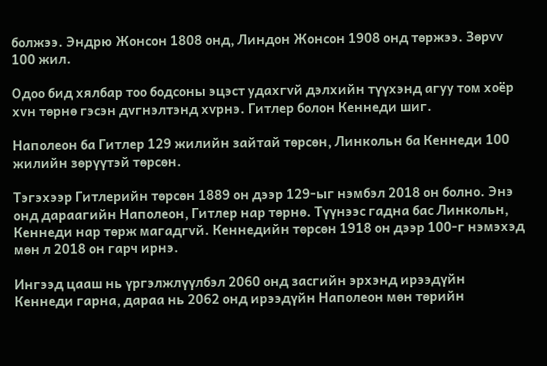болжээ. Эндрю Жонсон 1808 онд, Линдон Жонсон 1908 онд төржээ. Зөрvv 100 жил.

Одоо бид хялбар тоо бодсоны эцэст удахгvй дэлхийн түүхэнд агуу том хоёр хvн төрнө гэсэн дvгнэлтэнд хvрнэ. Гитлер болон Кеннеди шиг.

Наполеон ба Гитлер 129 жилийн зайтай төрсөн, Линкольн ба Кеннеди 100 жилийн зөрүүтэй төрсөн.

Тэгэхээр Гитлерийн төрсөн 1889 он дээр 129-ыг нэмбэл 2018 он болно. Энэ онд дараагийн Наполеон, Гитлер нар төрнө. Түүнээс гадна бас Линкольн, Кеннеди нар төрж магадгvй. Кеннедийн төрсөн 1918 он дээр 100-г нэмэхэд мөн л 2018 он гарч ирнэ.

Ингээд цааш нь үргэлжлүүлбэл 2060 онд засгийн эрхэнд ирээдүйн Кеннеди гарна, дараа нь 2062 онд ирээдүйн Наполеон мөн төрийн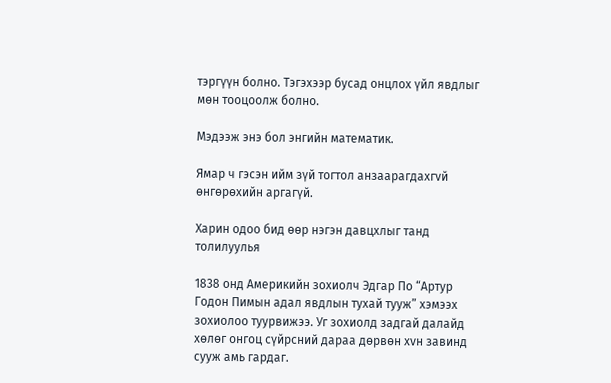тэргүүн болно. Тэгэхээр бусад онцлох үйл явдлыг мөн тооцоолж болно.

Мэдээж энэ бол энгийн математик.

Ямар ч гэсэн ийм зүй тогтол анзаарагдахгvй өнгөрөхийн аргагүй.

Харин одоо бид өөр нэгэн давцхлыг танд толилуулья

1838 онд Америкийн зохиолч Эдгар По “Артур Годон Пимын адал явдлын тухай тууж” хэмээх зохиолоо туурвижээ. Уг зохиолд задгай далайд хөлөг онгоц сүйрсний дараа дөрвөн хvн завинд сууж амь гардаг.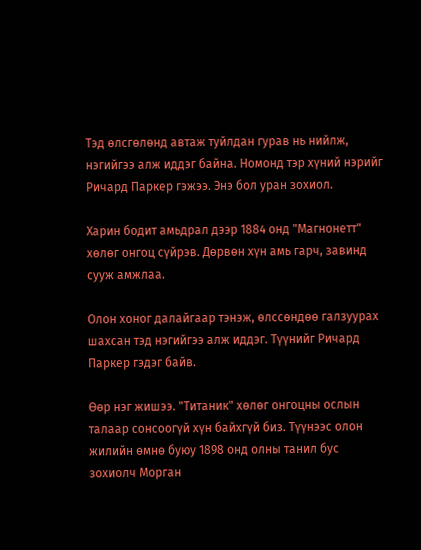Тэд өлсгөлөнд автаж туйлдан гурав нь нийлж, нэгийгээ алж иддэг байна. Номонд тэр хүний нэрийг Ричард Паркер гэжээ. Энэ бол уран зохиол.

Харин бодит амьдрал дээр 1884 онд "Магнонетт" хөлөг онгоц сүйрэв. Дөрвөн хүн амь гарч, завинд сууж амжлаа.

Олон хоног далайгаар тэнэж, өлссөндөө галзуурах шахсан тэд нэгийгээ алж иддэг. Түүнийг Ричард Паркер гэдэг байв.

Өөр нэг жишээ. "Титаник" хөлөг онгоцны ослын талаар сонсоогүй хүн байхгүй биз. Түүнээс олон жилийн өмнө буюу 1898 онд олны танил бус зохиолч Морган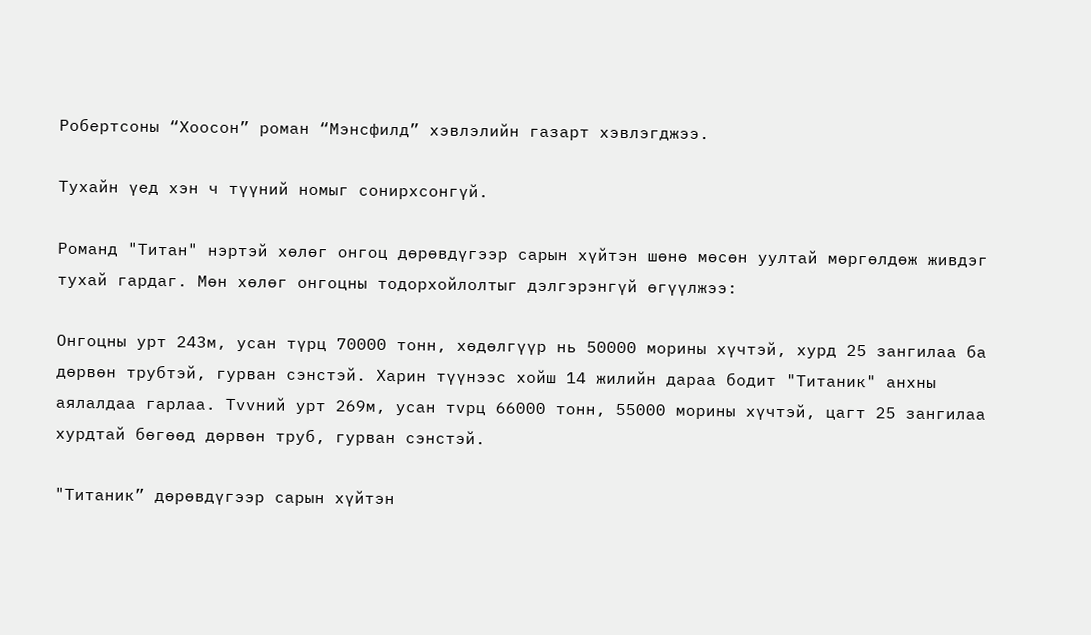Робертсоны “Хоосон” роман “Мэнсфилд” хэвлэлийн газарт хэвлэгджээ.

Тухайн үед хэн ч түүний номыг сонирхсонгүй.

Романд "Титан" нэртэй хөлөг онгоц дөрөвдүгээр сарын хүйтэн шөнө мөсөн уултай мөргөлдөж живдэг тухай гардаг. Мөн хөлөг онгоцны тодорхойлолтыг дэлгэрэнгүй өгүүлжээ:

Онгоцны урт 243м, усан түрц 70000 тонн, хөдөлгүүр нь 50000 морины хүчтэй, хурд 25 зангилаа ба дөрвөн трубтэй, гурван сэнстэй. Харин түүнээс хойш 14 жилийн дараа бодит "Титаник" анхны аялалдаа гарлаа. Тvvний урт 269м, усан тvрц 66000 тонн, 55000 морины хүчтэй, цагт 25 зангилаа хурдтай бөгөөд дөрвөн труб, гурван сэнстэй.

"Титаник” дөрөвдүгээр сарын хүйтэн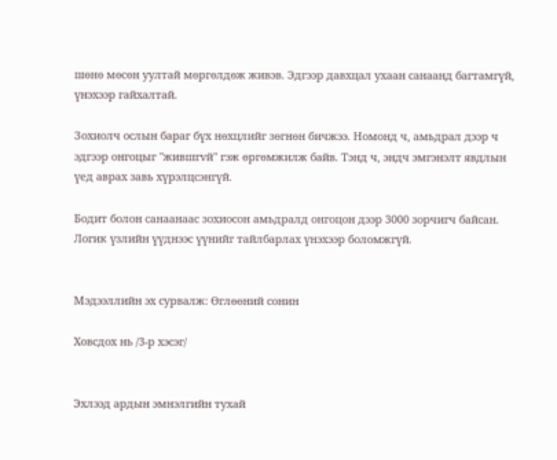шөнө мөсөн уултай мөргөлдөж живэв. Эдгээр давхцал ухаан санаанд багтамгүй, үнэхээр гайхалтай.

Зохиолч ослын бараг бүх нөхцлийг зөгнөн бичжээ. Номонд ч, амьдрал дээр ч эдгээр онгоцыг "жившгvй" гэж өргөмжилж байв. Тэнд ч, эндч эмгэнэлт явдлын үед аврах завь хүрэлцсэнгүй.

Бодит болон санаанаас зохиосон амьдралд онгоцон дээр 3000 зорчигч байсан. Логик үзлийн үүднээс үүнийг тайлбарлах үнэхээр боломжгүй.


Мэдээллийн эх сурвалж: Өглөөний сонин

Ховсдох нь /3-р хэсэг/


Эхлээд ардын эмнэлгийн тухай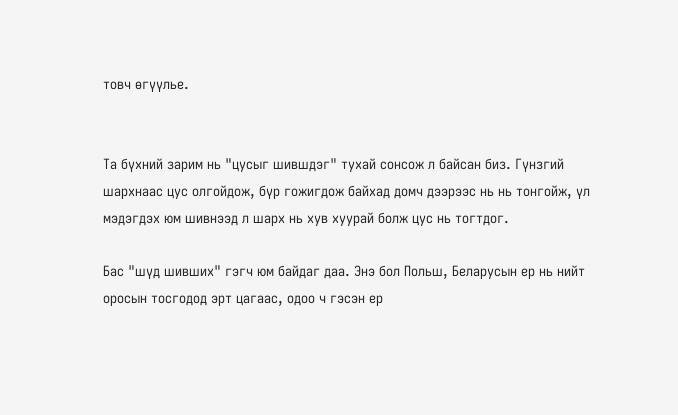товч өгүүлье.


Та бүхний зарим нь "цусыг шившдэг" тухай сонсож л байсан биз. Гүнзгий шархнаас цус олгойдож, бүр гожигдож байхад домч дээрээс нь нь тонгойж, үл мэдэгдэх юм шивнээд л шарх нь хув хуурай болж цус нь тогтдог.

Бас "шүд шивших" гэгч юм байдаг даа. Энэ бол Польш, Беларусын ер нь нийт оросын тосгодод эрт цагаас, одоо ч гэсэн ер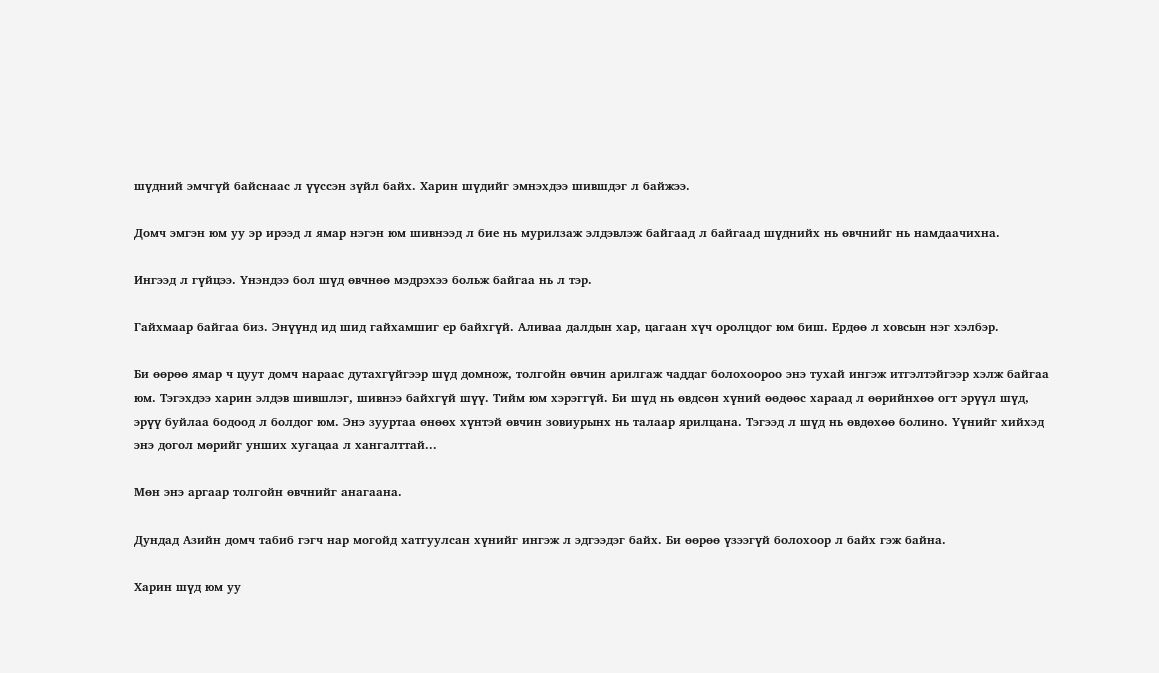шүдний эмчгүй байснаас л үүссэн зүйл байх. Харин шүдийг эмнэхдээ шившдэг л байжээ.

Домч эмгэн юм уу эр ирээд л ямар нэгэн юм шивнээд л бие нь мурилзаж элдэвлэж байгаад л байгаад шүднийх нь өвчнийг нь намдаачихна.

Ингээд л гүйцээ. Үнэндээ бол шүд өвчнөө мэдрэхээ больж байгаа нь л тэр.

Гайхмаар байгаа биз. Энүүнд ид шид гайхамшиг ер байхгүй. Аливаа далдын хар, цагаан хүч оролцдог юм биш. Ердөө л ховсын нэг хэлбэр.

Би өөрөө ямар ч цуут домч нараас дутахгүйгээр шүд домнож, толгойн өвчин арилгаж чаддаг болохоороо энэ тухай ингэж итгэлтэйгээр хэлж байгаа юм. Тэгэхдээ харин элдэв шившлэг, шивнээ байхгүй шүү. Тийм юм хэрэггүй. Би шүд нь өвдсөн хүний өөдөөс хараад л өөрийнхөө огт эрүүл шүд, эрүү буйлаа бодоод л болдог юм. Энэ зууртаа өнөөх хүнтэй өвчин зовиурынх нь талаар ярилцана. Тэгээд л шүд нь өвдөхөө болино. Үүнийг хийхэд энэ догол мөрийг унших хугацаа л хангалттай...

Мөн энэ аргаар толгойн өвчнийг анагаана.

Дундад Азийн домч табиб гэгч нар могойд хатгуулсан хүнийг ингэж л эдгээдэг байх. Би өөрөө үзээгүй болохоор л байх гэж байна.

Харин шүд юм уу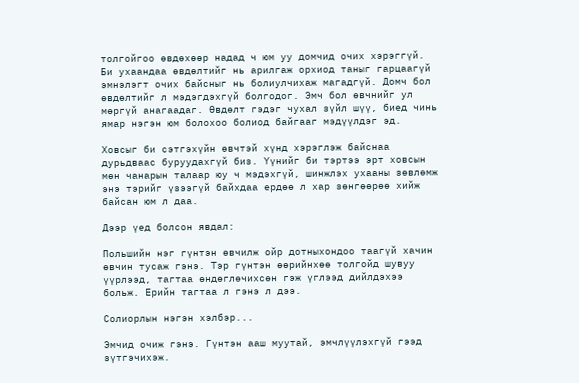толгойгоо өвдөхөөр надад ч юм уу домчид очих хэрэггүй. Би ухаандаа өвдөлтийг нь арилгаж орхиод таныг гарцаагүй эмнэлэгт очих байсныг нь болиулчихаж магадгүй. Домч бол өвдөлтийг л мэдэгдэхгүй болгодог. Эмч бол өвчнийг ул мөргүй анагаадаг. Өвдөлт гэдэг чухал зүйл шүү, биед чинь ямар нэгэн юм болохоо болиод байгааг мэдүүлдэг эд.

Ховсыг би сэтгэхүйн өвчтэй хүнд хэрэглэж байснаа дурьдваас буруудахгүй биз. Үүнийг би тэртээ эрт ховсын мөн чанарын талаар юу ч мэдэхгүй, шинжлэх ухааны зөвлөмж энэ тэрийг үзээгүй байхдаа ердөө л хар зөнгөөрөө хийж байсан юм л даа.

Дээр үед болсон явдал:

Польшийн нэг гүнтэн өвчилж ойр дотныхондоо таагүй хачин өвчин тусаж гэнэ. Тэр гүнтэн өөрийнхөө толгойд шувуу үүрлээд, тагтаа өндөглөчихсөн гэж үглээд дийлдэхээ больж. Ерийн тагтаа л гэнэ л дээ.

Солиорлын нэгэн хэлбэр...

Эмчид очиж гэнэ. Гүнтэн ааш муутай, эмчлүүлэхгүй гээд зүтгэчихэж.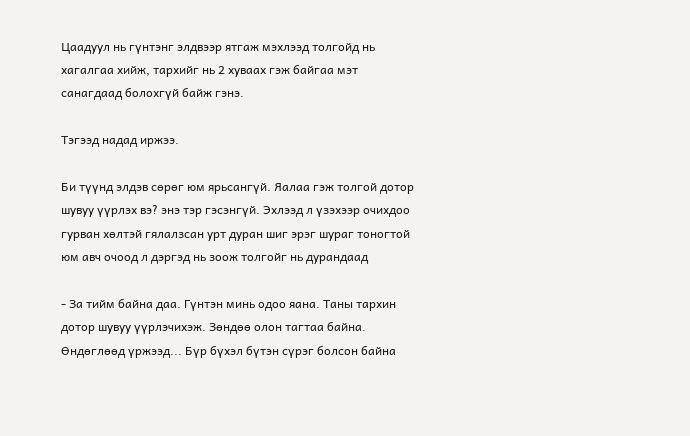Цаадуул нь гүнтэнг элдвээр ятгаж мэхлээд толгойд нь хагалгаа хийж, тархийг нь 2 хуваах гэж байгаа мэт санагдаад болохгүй байж гэнэ.

Тэгээд надад иржээ.

Би түүнд элдэв сөрөг юм ярьсангүй. Яалаа гэж толгой дотор шувуу үүрлэх вэ? энэ тэр гэсэнгүй. Эхлээд л үзэхээр очихдоо гурван хөлтэй гялалзсан урт дуран шиг эрэг шураг тоногтой юм авч очоод л дэргэд нь зоож толгойг нь дурандаад

- За тийм байна даа. Гүнтэн минь одоо яана. Таны тархин дотор шувуу үүрлэчихэж. Зөндөө олон тагтаа байна. Өндөглөөд үржээд... Бүр бүхэл бүтэн сүрэг болсон байна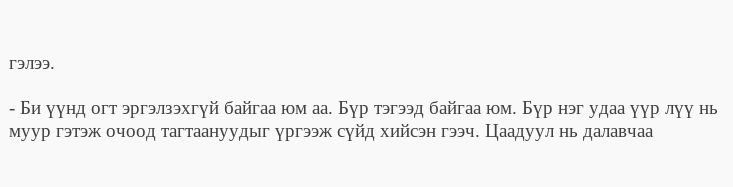гэлээ.

- Би үүнд огт эргэлзэхгүй байгаа юм аа. Бүр тэгээд байгаа юм. Бүр нэг удаа үүр лүү нь муур гэтэж очоод тагтаануудыг үргээж сүйд хийсэн гээч. Цаадуул нь далавчаа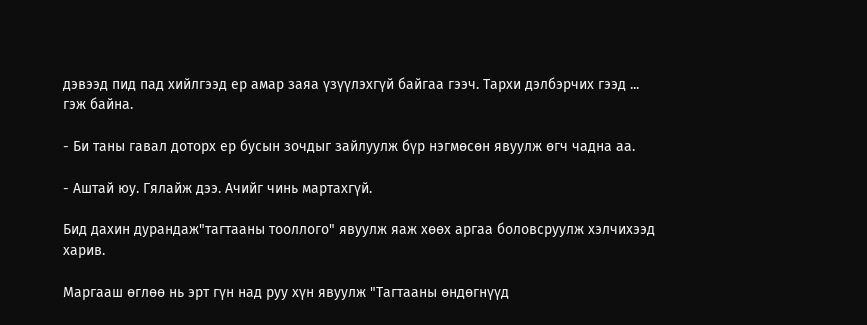дэвээд пид пад хийлгээд ер амар заяа үзүүлэхгүй байгаа гээч. Тархи дэлбэрчих гээд ... гэж байна.

- Би таны гавал доторх ер бусын зочдыг зайлуулж бүр нэгмөсөн явуулж өгч чадна аа.

- Аштай юу. Гялайж дээ. Ачийг чинь мартахгүй.

Бид дахин дурандаж"тагтааны тооллого" явуулж яаж хөөх аргаа боловсруулж хэлчихээд харив.

Маргааш өглөө нь эрт гүн над руу хүн явуулж "Тагтааны өндөгнүүд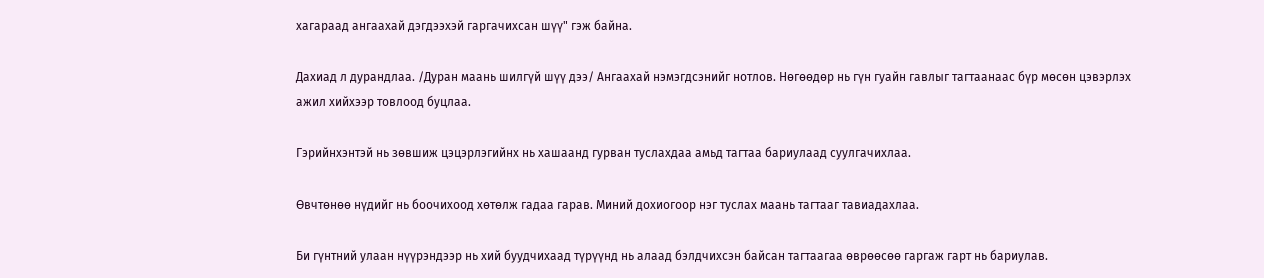хагараад ангаахай дэгдээхэй гаргачихсан шүү" гэж байна.

Дахиад л дурандлаа. /Дуран маань шилгүй шүү дээ/ Ангаахай нэмэгдсэнийг нотлов. Нөгөөдөр нь гүн гуайн гавлыг тагтаанаас бүр мөсөн цэвэрлэх ажил хийхээр товлоод буцлаа.

Гэрийнхэнтэй нь зөвшиж цэцэрлэгийнх нь хашаанд гурван туслахдаа амьд тагтаа бариулаад суулгачихлаа.

Өвчтөнөө нүдийг нь боочихоод хөтөлж гадаа гарав. Миний дохиогоор нэг туслах маань тагтааг тавиадахлаа.

Би гүнтний улаан нүүрэндээр нь хий буудчихаад түрүүнд нь алаад бэлдчихсэн байсан тагтаагаа өврөөсөө гаргаж гарт нь бариулав.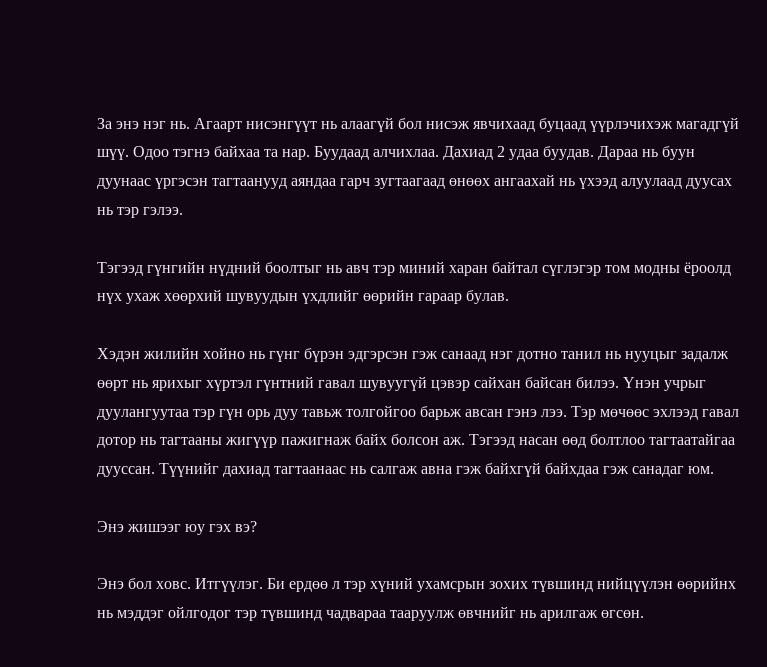За энэ нэг нь. Агаарт нисэнгүүт нь алаагүй бол нисэж явчихаад буцаад үүрлэчихэж магадгүй шүү. Одоо тэгнэ байхаа та нар. Буудаад алчихлаа. Дахиад 2 удаа буудав. Дараа нь буун дуунаас үргэсэн тагтаанууд аяндаа гарч зугтаагаад өнөөх ангаахай нь үхээд алуулаад дуусах нь тэр гэлээ.

Тэгээд гүнгийн нүдний боолтыг нь авч тэр миний харан байтал сүглэгэр том модны ёроолд нүх ухаж хөөрхий шувуудын үхдлийг өөрийн гараар булав.

Хэдэн жилийн хойно нь гүнг бүрэн эдгэрсэн гэж санаад нэг дотно танил нь нууцыг задалж өөрт нь ярихыг хүртэл гүнтний гавал шувуугүй цэвэр сайхан байсан билээ. Үнэн учрыг дуулангуутаа тэр гүн орь дуу тавьж толгойгоо барьж авсан гэнэ лээ. Тэр мөчөөс эхлээд гавал дотор нь тагтааны жигүүр пажигнаж байх болсон аж. Тэгээд насан өөд болтлоо тагтаатайгаа дууссан. Түүнийг дахиад тагтаанаас нь салгаж авна гэж байхгүй байхдаа гэж санадаг юм.

Энэ жишээг юу гэх вэ?

Энэ бол ховс. Итгүүлэг. Би ердөө л тэр хүний ухамсрын зохих түвшинд нийцүүлэн өөрийнх нь мэддэг ойлгодог тэр түвшинд чадвараа тааруулж өвчнийг нь арилгаж өгсөн.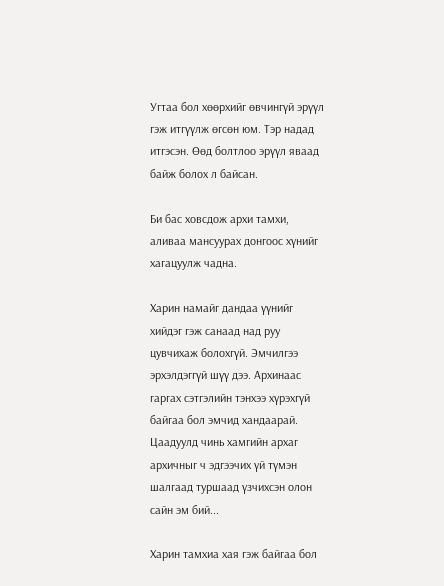Угтаа бол хөөрхийг өвчингүй эрүүл гэж итгүүлж өгсөн юм. Тэр надад итгэсэн. Өөд болтлоо эрүүл яваад байж болох л байсан.

Би бас ховсдож архи тамхи, аливаа мансуурах донгоос хүнийг хагацуулж чадна.

Харин намайг дандаа үүнийг хийдэг гэж санаад над руу цувчихаж болохгүй. Эмчилгээ эрхэлдэггүй шүү дээ. Архинаас гаргах сэтгэлийн тэнхээ хүрэхгүй байгаа бол эмчид хандаарай. Цаадуулд чинь хамгийн архаг архичныг ч эдгээчих үй түмэн шалгаад туршаад үзчихсэн олон сайн эм бий...

Харин тамхиа хая гэж байгаа бол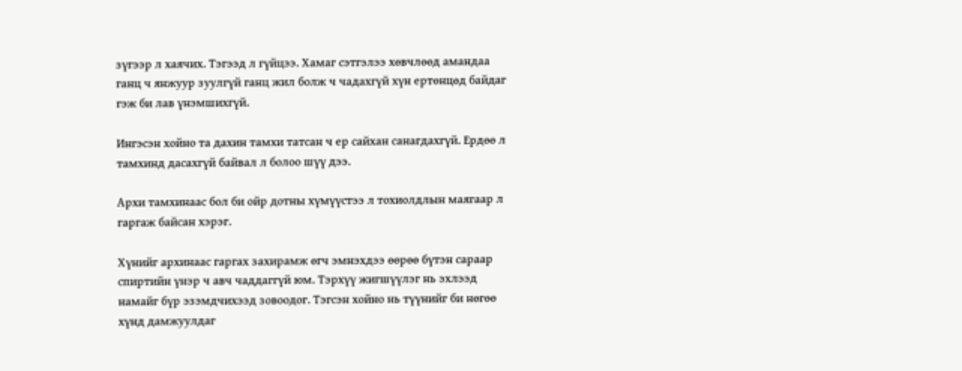зүгээр л хаячих. Тэгээд л гүйцээ. Хамаг сэтгэлээ хөвчлөөд амандаа ганц ч янжуур зуулгүй ганц жил болж ч чадахгүй хүн ертөнцөд байдаг гэж би лав үнэмшихгүй.

Ингэсэн хойно та дахин тамхи татсан ч ер сайхан санагдахгүй. Ердөө л тамхинд дасахгүй байвал л болоо шүү дээ.

Архи тамхинаас бол би ойр дотны хүмүүстээ л тохиолдлын маягаар л гаргаж байсан хэрэг.

Хүнийг архинаас гаргах захирамж өгч эмнэхдээ өөрөө бүтэн сараар спиртийн үнэр ч авч чаддаггүй юм. Тэрхүү жигшүүлэг нь эхлээд намайг бүр эзэмдчихээд зовоодог. Тэгсэн хойно нь түүнийг би нөгөө хүнд дамжуулдаг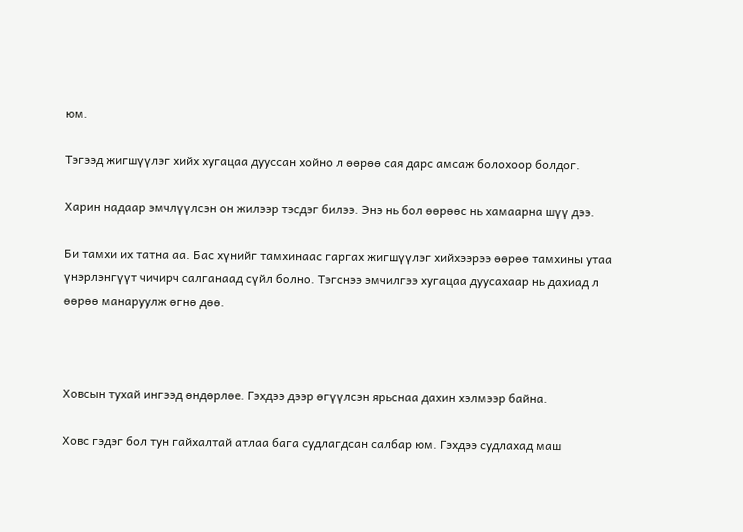юм.

Тэгээд жигшүүлэг хийх хугацаа дууссан хойно л өөрөө сая дарс амсаж болохоор болдог.

Харин надаар эмчлүүлсэн он жилээр тэсдэг билээ. Энэ нь бол өөрөөс нь хамаарна шүү дээ.

Би тамхи их татна аа. Бас хүнийг тамхинаас гаргах жигшүүлэг хийхээрээ өөрөө тамхины утаа үнэрлэнгүүт чичирч салганаад сүйл болно. Тэгснээ эмчилгээ хугацаа дуусахаар нь дахиад л өөрөө манаруулж өгнө дөө.



Ховсын тухай ингээд өндөрлөе. Гэхдээ дээр өгүүлсэн ярьснаа дахин хэлмээр байна.

Ховс гэдэг бол тун гайхалтай атлаа бага судлагдсан салбар юм. Гэхдээ судлахад маш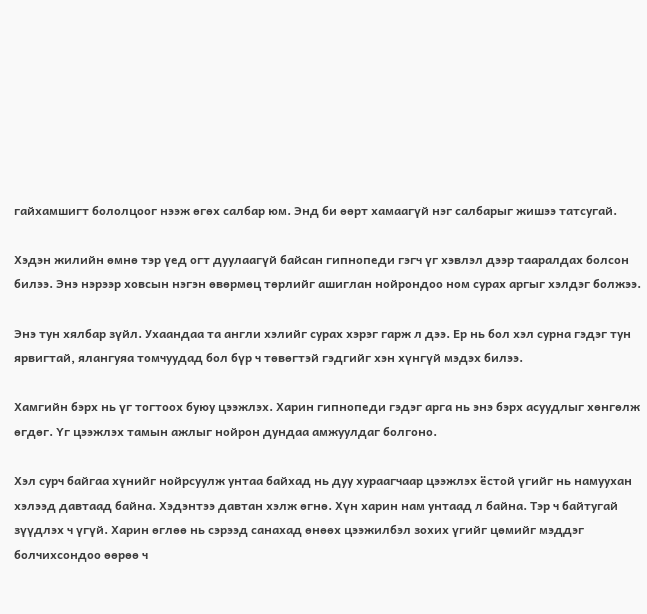гайхамшигт бололцоог нээж өгөх салбар юм. Энд би өөрт хамаагүй нэг салбарыг жишээ татсугай.

Хэдэн жилийн өмнө тэр үед огт дуулаагүй байсан гипнопеди гэгч үг хэвлэл дээр тааралдах болсон билээ. Энэ нэрээр ховсын нэгэн өвөрмөц төрлийг ашиглан нойрондоо ном сурах аргыг хэлдэг болжээ.

Энэ тун хялбар зүйл. Ухаандаа та англи хэлийг сурах хэрэг гарж л дээ. Ер нь бол хэл сурна гэдэг тун ярвигтай, ялангуяа томчуудад бол бүр ч төвөгтэй гэдгийг хэн хүнгүй мэдэх билээ.

Хамгийн бэрх нь үг тогтоох буюу цээжлэх. Харин гипнопеди гэдэг арга нь энэ бэрх асуудлыг хөнгөлж өгдөг. Үг цээжлэх тамын ажлыг нойрон дундаа амжуулдаг болгоно.

Хэл сурч байгаа хүнийг нойрсуулж унтаа байхад нь дуу хураагчаар цээжлэх ёстой үгийг нь намуухан хэлээд давтаад байна. Хэдэнтээ давтан хэлж өгнө. Хүн харин нам унтаад л байна. Тэр ч байтугай зүүдлэх ч үгүй. Харин өглөө нь сэрээд санахад өнөөх цээжилбэл зохих үгийг цөмийг мэддэг болчихсондоо өөрөө ч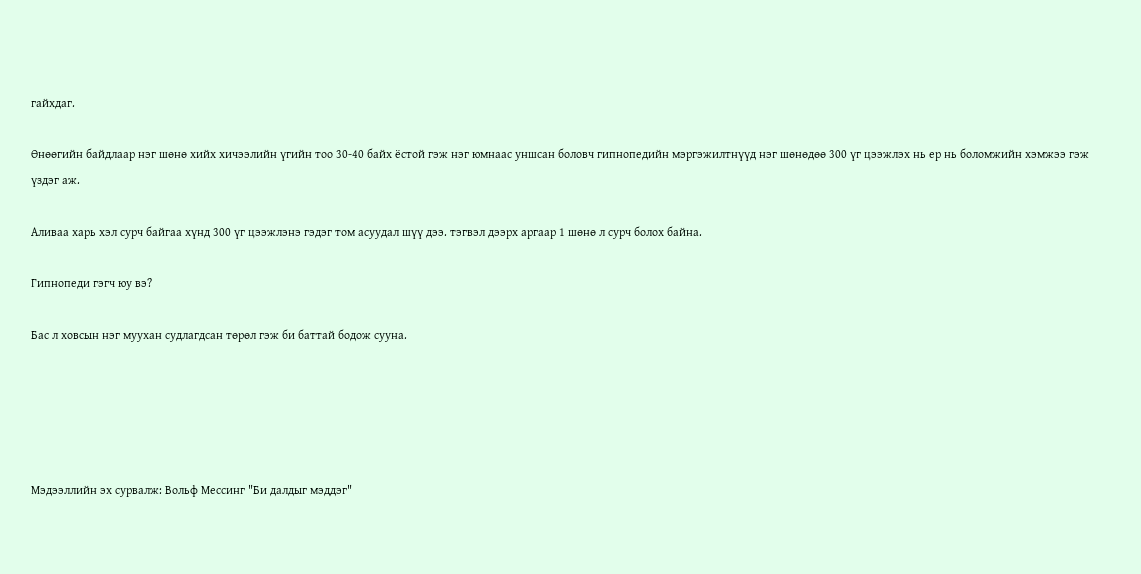гайхдаг.

Өнөөгийн байдлаар нэг шөнө хийх хичээлийн үгийн тоо 30-40 байх ёстой гэж нэг юмнаас уншсан боловч гипнопедийн мэргэжилтнүүд нэг шөнөдөө 300 үг цээжлэх нь ер нь боломжийн хэмжээ гэж үздэг аж.

Аливаа харь хэл сурч байгаа хүнд 300 үг цээжлэнэ гэдэг том асуудал шүү дээ. тэгвэл дээрх аргаар 1 шөнө л сурч болох байна.

Гипнопеди гэгч юу вэ?

Бас л ховсын нэг муухан судлагдсан төрөл гэж би баттай бодож сууна.





Мэдээллийн эх сурвалж: Вольф Мессинг "Би далдыг мэддэг"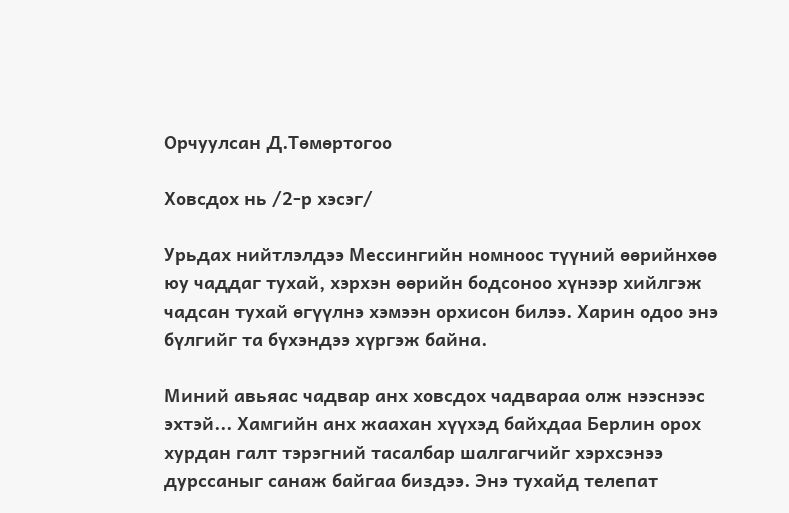Орчуулсан Д.Төмөртогоо

Ховсдох нь /2-р хэсэг/

Урьдах нийтлэлдээ Мессингийн номноос түүний өөрийнхөө юу чаддаг тухай, хэрхэн өөрийн бодсоноо хүнээр хийлгэж чадсан тухай өгүүлнэ хэмээн орхисон билээ. Харин одоо энэ бүлгийг та бүхэндээ хүргэж байна.

Миний авьяас чадвар анх ховсдох чадвараа олж нээснээс эхтэй... Хамгийн анх жаахан хүүхэд байхдаа Берлин орох хурдан галт тэрэгний тасалбар шалгагчийг хэрхсэнээ дурссаныг санаж байгаа биздээ. Энэ тухайд телепат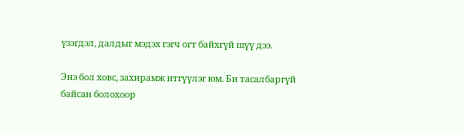үзэгдэл, далдыг мэдэх гэгч огт байхгүй шүү дээ.

Энэ бол ховс, захирамж итгүүлэг юм. Би тасалбаргүй байсан болохоор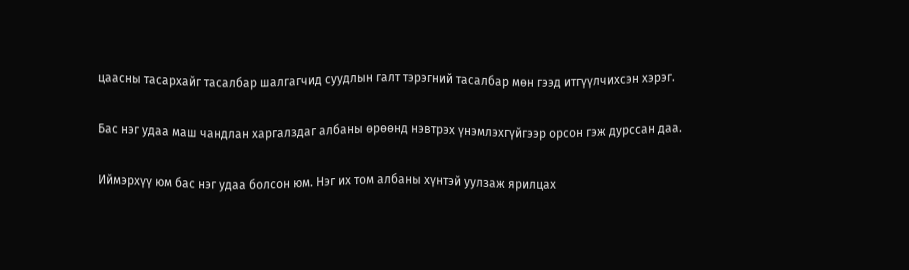цаасны тасархайг тасалбар шалгагчид суудлын галт тэрэгний тасалбар мөн гээд итгүүлчихсэн хэрэг.

Бас нэг удаа маш чандлан харгалздаг албаны өрөөнд нэвтрэх үнэмлэхгүйгээр орсон гэж дурссан даа.

Иймэрхүү юм бас нэг удаа болсон юм. Нэг их том албаны хүнтэй уулзаж ярилцах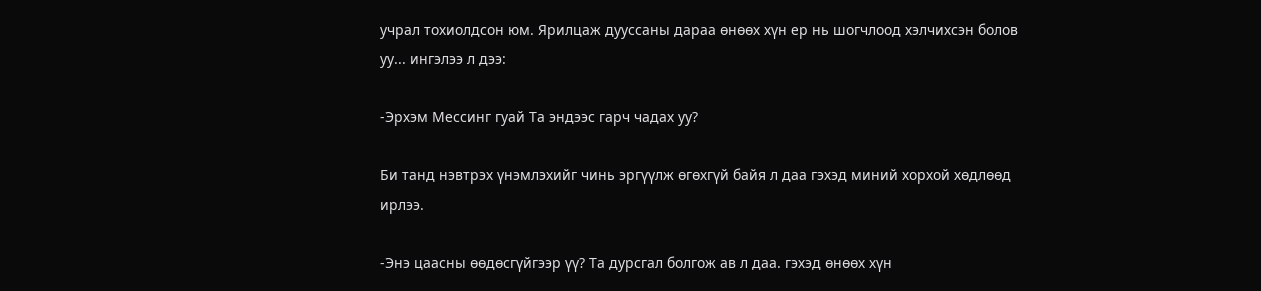учрал тохиолдсон юм. Ярилцаж дууссаны дараа өнөөх хүн ер нь шогчлоод хэлчихсэн болов уу... ингэлээ л дээ:

-Эрхэм Мессинг гуай Та эндээс гарч чадах уу?

Би танд нэвтрэх үнэмлэхийг чинь эргүүлж өгөхгүй байя л даа гэхэд миний хорхой хөдлөөд ирлээ.

-Энэ цаасны өөдөсгүйгээр үү? Та дурсгал болгож ав л даа. гэхэд өнөөх хүн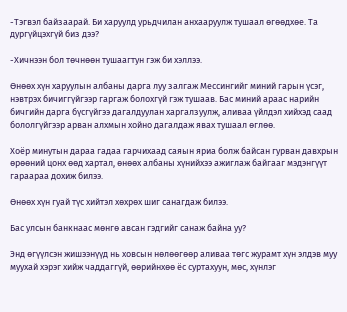-Тэгвэл байзаарай. Би харуулд урьдчилан анхааруулж тушаал өгөөдхөе. Та дургүйцэхгүй биз дээ?

-Хичнээн бол төчнөөн тушаагтун гэж би хэллээ.

Өнөөх хүн харуулын албаны дарга луу залгаж Мессингийг миний гарын үсэг, нэвтрэх бичиггүйгээр гаргаж болохгүй гэж тушаав. Бас миний араас нарийн бичгийн дарга бүсгүйгээ дагалдуулан харгалзуулж, аливаа үйлдэл хийхэд саад бололгүйгээр арван алхмын хойно дагалдаж явах тушаал өглөө.

Хоёр минутын дараа гадаа гарчихаад саяын яриа болж байсан гурван давхрын өрөөний цонх өөд хартал, өнөөх албаны хүнийхээ ажиглаж байгааг мэдэнгүүт гараараа дохиж билээ.

Өнөөх хүн гуай түс хийтэл хөхрөх шиг санагдаж билээ.

Бас улсын банкнаас мөнгө авсан гэдгийг санаж байна уу?

Энд өгүүлсэн жишээнүүд нь ховсын нөлөөгөөр аливаа төгс журамт хүн элдэв муу муухай хэрэг хийж чаддаггүй, өөрийнхөө ёс суртахуун, мөс, хүнлэг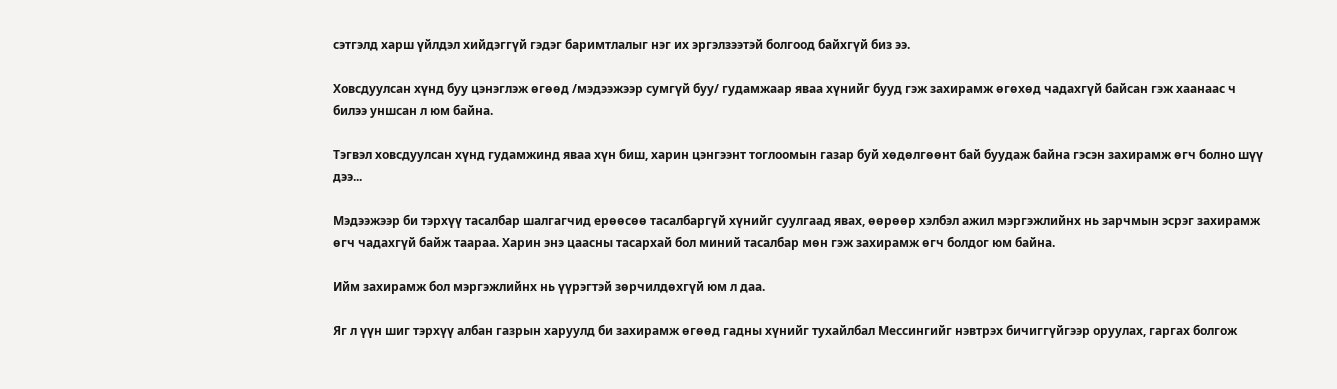сэтгэлд харш үйлдэл хийдэггүй гэдэг баримтлалыг нэг их эргэлзээтэй болгоод байхгүй биз ээ.

Ховсдуулсан хүнд буу цэнэглэж өгөөд /мэдээжээр сумгүй буу/ гудамжаар яваа хүнийг бууд гэж захирамж өгөхөд чадахгүй байсан гэж хаанаас ч билээ уншсан л юм байна.

Тэгвэл ховсдуулсан хүнд гудамжинд яваа хүн биш, харин цэнгээнт тоглоомын газар буй хөдөлгөөнт бай буудаж байна гэсэн захирамж өгч болно шүү дээ...

Мэдээжээр би тэрхүү тасалбар шалгагчид ерөөсөө тасалбаргүй хүнийг суулгаад явах, өөрөөр хэлбэл ажил мэргэжлийнх нь зарчмын эсрэг захирамж өгч чадахгүй байж таараа. Харин энэ цаасны тасархай бол миний тасалбар мөн гэж захирамж өгч болдог юм байна.

Ийм захирамж бол мэргэжлийнх нь үүрэгтэй зөрчилдөхгүй юм л даа.

Яг л үүн шиг тэрхүү албан газрын харуулд би захирамж өгөөд гадны хүнийг тухайлбал Мессингийг нэвтрэх бичиггүйгээр оруулах, гаргах болгож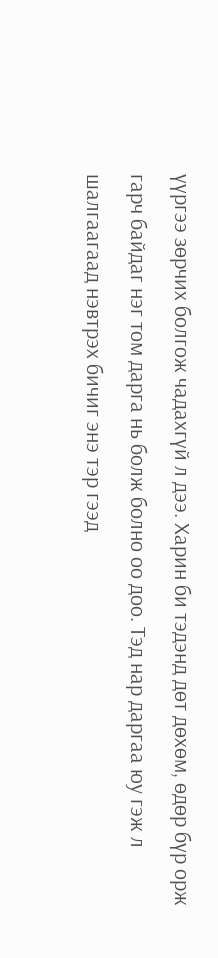үүргээ зөрчих болгож чадахгүй л дээ. Харин би тэдэнд дөт дөхөм, өдөр бүр орж гарч байдаг нэг том дарга нь болж болно оо доо. Тэд нар даргаа юу гэж л шалгаагаад нэвтрэх бичиг энэ тэр гээд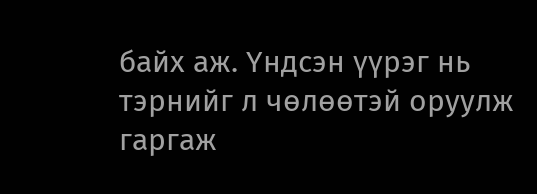байх аж. Үндсэн үүрэг нь тэрнийг л чөлөөтэй оруулж гаргаж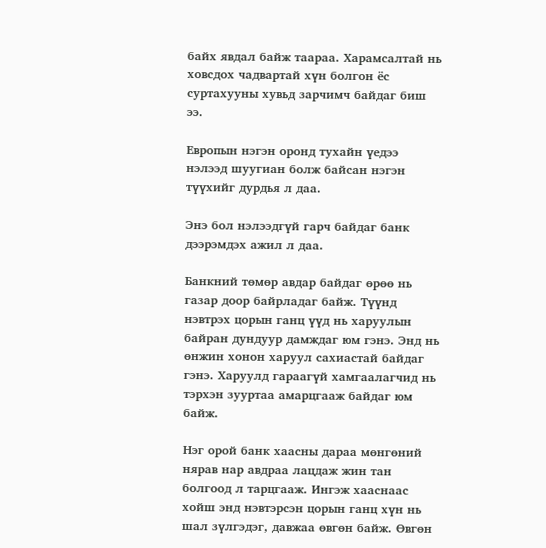байх явдал байж таараа. Харамсалтай нь ховсдох чадвартай хүн болгон ёс суртахууны хувьд зарчимч байдаг биш ээ.

Европын нэгэн оронд тухайн үедээ нэлээд шуугиан болж байсан нэгэн түүхийг дурдья л даа.

Энэ бол нэлээдгүй гарч байдаг банк дээрэмдэх ажил л даа.

Банкний төмөр авдар байдаг өрөө нь газар доор байрладаг байж. Түүнд нэвтрэх цорын ганц үүд нь харуулын байран дундуур дамждаг юм гэнэ. Энд нь өнжин хонон харуул сахиастай байдаг гэнэ. Харуулд гараагүй хамгаалагчид нь тэрхэн зууртаа амарцгааж байдаг юм байж.

Нэг орой банк хаасны дараа мөнгөний нярав нар авдраа лацдаж жин тан болгоод л тарцгааж. Ингэж хааснаас хойш энд нэвтэрсэн цорын ганц хүн нь шал зүлгэдэг, давжаа өвгөн байж. Өвгөн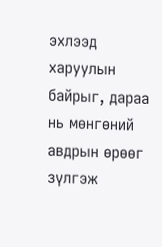эхлээд харуулын байрыг, дараа нь мөнгөний авдрын өрөөг зүлгэж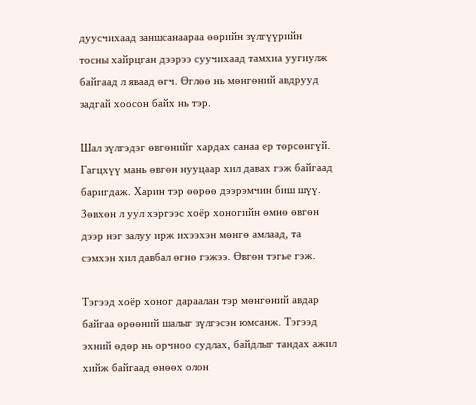дуусчихаад заншсанаараа өөрийн зүлгүүрийн тосны хайрцган дээрээ суучихаад тамхиа уугиулж байгаад л яваад өгч. Өглөө нь мөнгөний авдрууд задгай хоосон байх нь тэр.

Шал зүлгэдэг өвгөнийг хардах санаа ер төрсөнгүй. Гагцхүү мань өвгөн нууцаар хил давах гэж байгаад баригдаж. Харин тэр өөрөө дээрэмчин биш шүү. Зөвхөн л уул хэргээс хоёр хоногийн өмнө өвгөн дээр нэг залуу ирж ихээхэн мөнгө амлаад, та сэмхэн хил давбал өгнө гэжээ. Өвгөн тэгье гэж.

Тэгээд хоёр хоног дараалан тэр мөнгөний авдар байгаа өрөөний шалыг зүлгэсэн юмсанж. Тэгээд эхний өдөр нь орчноо судлах, байдлыг тандах ажил хийж байгаад өнөөх олон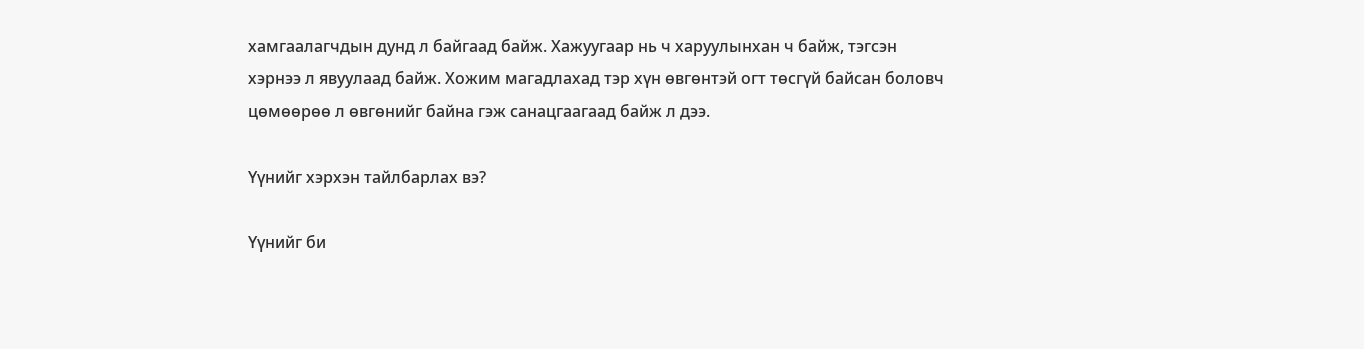хамгаалагчдын дунд л байгаад байж. Хажуугаар нь ч харуулынхан ч байж, тэгсэн хэрнээ л явуулаад байж. Хожим магадлахад тэр хүн өвгөнтэй огт төсгүй байсан боловч цөмөөрөө л өвгөнийг байна гэж санацгаагаад байж л дээ.

Үүнийг хэрхэн тайлбарлах вэ?

Үүнийг би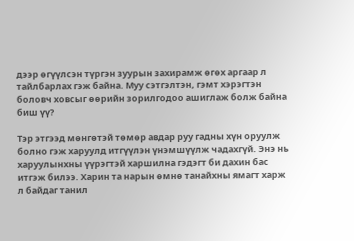дээр өгүүлсэн түргэн зуурын захирамж өгөх аргаар л тайлбарлах гэж байна. Муу сэтгэлтэн, гэмт хэрэгтэн боловч ховсыг өөрийн зорилгодоо ашиглаж болж байна биш үү?

Тэр этгээд мөнгөтэй төмөр авдар руу гадны хүн оруулж болно гэж харуулд итгүүлэн үнэмшүүлж чадахгүй. Энэ нь харуулынхны үүрэгтэй харшилна гэдэгт би дахин бас итгэж билээ. Харин та нарын өмнө танайхны ямагт харж л байдаг танил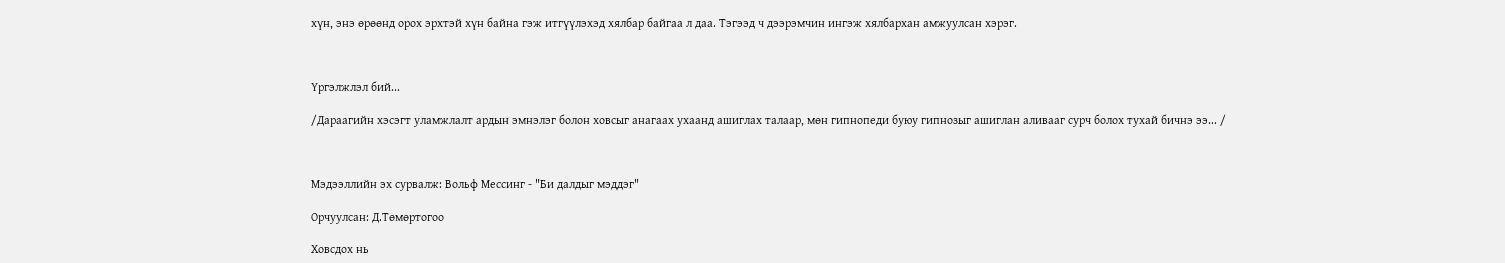хүн, энэ өрөөнд орох эрхтэй хүн байна гэж итгүүлэхэд хялбар байгаа л даа. Тэгээд ч дээрэмчин ингэж хялбархан амжуулсан хэрэг.



Үргэлжлэл бий...

/Дараагийн хэсэгт уламжлалт ардын эмнэлэг болон ховсыг анагаах ухаанд ашиглах талаар, мөн гипнопеди буюу гипнозыг ашиглан аливааг сурч болох тухай бичнэ ээ... /



Мэдээллийн эх сурвалж: Вольф Мессинг - "Би далдыг мэддэг"

Орчуулсан: Д.Төмөртогоо

Ховсдох нь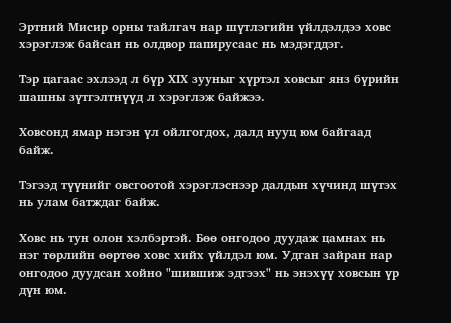Эртний Мисир орны тайлгач нар шүтлэгийн үйлдэлдээ ховс хэрэглэж байсан нь олдвор папирусаас нь мэдэгддэг.

Тэр цагаас эхлээд л бүр ХIX зууныг хүртэл ховсыг янз бүрийн шашны зүтгэлтнүүд л хэрэглэж байжээ.

Ховсонд ямар нэгэн үл ойлгогдох, далд нууц юм байгаад байж.

Тэгээд түүнийг овсгоотой хэрэглэснээр далдын хүчинд шүтэх нь улам батждаг байж.

Ховс нь тун олон хэлбэртэй. Бөө онгодоо дуудаж цамнах нь нэг төрлийн өөртөө ховс хийх үйлдэл юм. Удган зайран нар онгодоо дуудсан хойно "шившиж эдгээх" нь энэхүү ховсын үр дүн юм.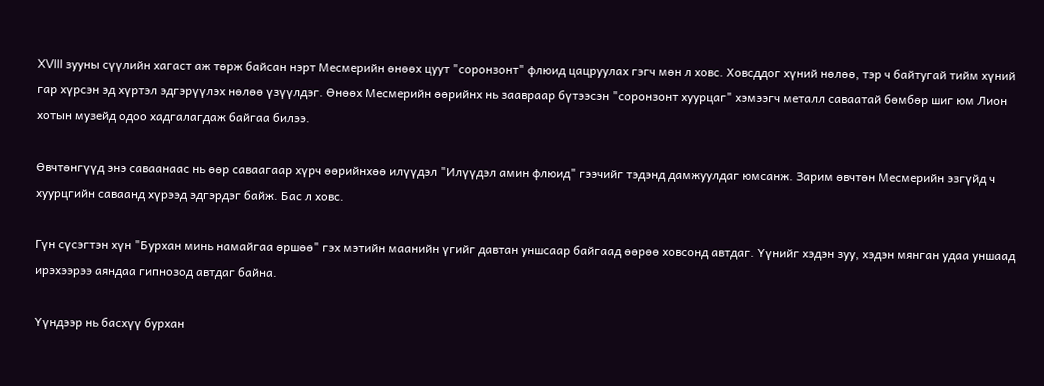XVIII зууны сүүлийн хагаст аж төрж байсан нэрт Месмерийн өнөөх цуут "соронзонт" флюид цацруулах гэгч мөн л ховс. Ховсддог хүний нөлөө, тэр ч байтугай тийм хүний гар хүрсэн эд хүртэл эдгэрүүлэх нөлөө үзүүлдэг. Өнөөх Месмерийн өөрийнх нь заавраар бүтээсэн "соронзонт хуурцаг" хэмээгч металл саваатай бөмбөр шиг юм Лион хотын музейд одоо хадгалагдаж байгаа билээ.

Өвчтөнгүүд энэ саваанаас нь өөр саваагаар хүрч өөрийнхөө илүүдэл "Илүүдэл амин флюид" гээчийг тэдэнд дамжуулдаг юмсанж. Зарим өвчтөн Месмерийн эзгүйд ч хуурцгийн саваанд хүрээд эдгэрдэг байж. Бас л ховс.

Гүн сүсэгтэн хүн "Бурхан минь намайгаа өршөө" гэх мэтийн маанийн үгийг давтан уншсаар байгаад өөрөө ховсонд автдаг. Үүнийг хэдэн зуу, хэдэн мянган удаа уншаад ирэхээрээ аяндаа гипнозод автдаг байна.

Үүндээр нь басхүү бурхан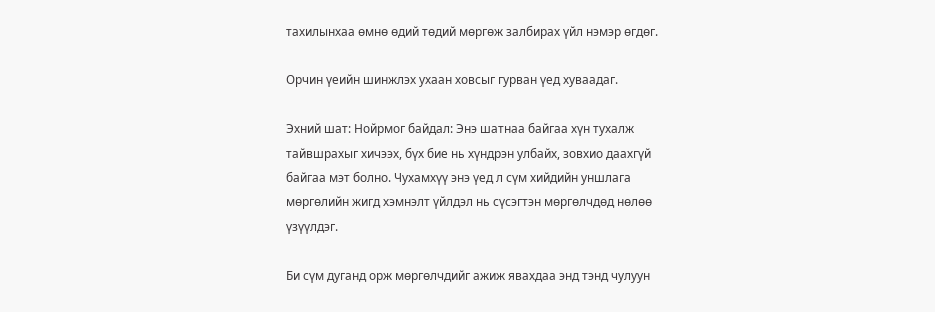тахилынхаа өмнө өдий төдий мөргөж залбирах үйл нэмэр өгдөг.

Орчин үеийн шинжлэх ухаан ховсыг гурван үед хуваадаг.

Эхний шат: Нойрмог байдал: Энэ шатнаа байгаа хүн тухалж тайвшрахыг хичээх, бүх бие нь хүндрэн улбайх, зовхио даахгүй байгаа мэт болно. Чухамхүү энэ үед л сүм хийдийн уншлага мөргөлийн жигд хэмнэлт үйлдэл нь сүсэгтэн мөргөлчдөд нөлөө үзүүлдэг.

Би сүм дуганд орж мөргөлчдийг ажиж явахдаа энд тэнд чулуун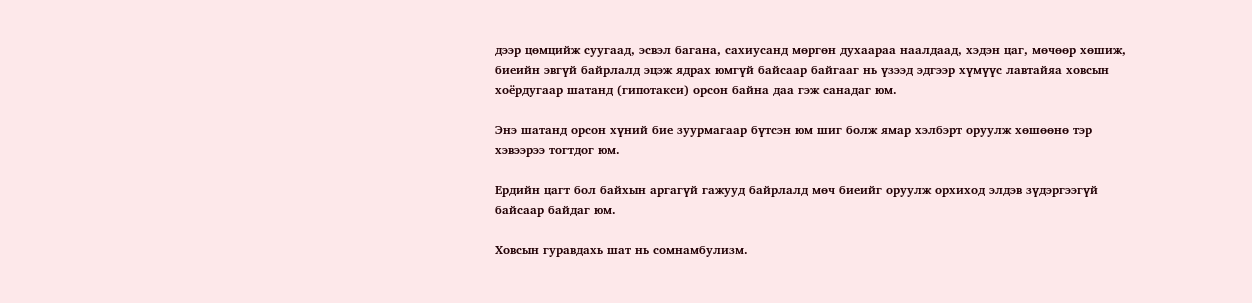дээр цөмцийж суугаад, эсвэл багана, сахиусанд мөргөн духаараа наалдаад, хэдэн цаг, мөчөөр хөшиж, биеийн эвгүй байрлалд эцэж ядрах юмгүй байсаар байгааг нь үзээд эдгээр хүмүүс лавтайяа ховсын хоёрдугаар шатанд (гипотакси) орсон байна даа гэж санадаг юм.

Энэ шатанд орсон хүний бие зуурмагаар бүтсэн юм шиг болж ямар хэлбэрт оруулж хөшөөнө тэр хэвээрээ тогтдог юм.

Ердийн цагт бол байхын аргагүй гажууд байрлалд мөч биеийг оруулж орхиход элдэв зүдэргээгүй байсаар байдаг юм.

Ховсын гуравдахь шат нь сомнамбулизм.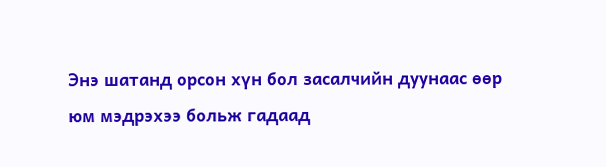Энэ шатанд орсон хүн бол засалчийн дуунаас өөр юм мэдрэхээ больж гадаад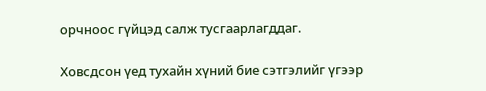орчноос гүйцэд салж тусгаарлагддаг.

Ховсдсон үед тухайн хүний бие сэтгэлийг үгээр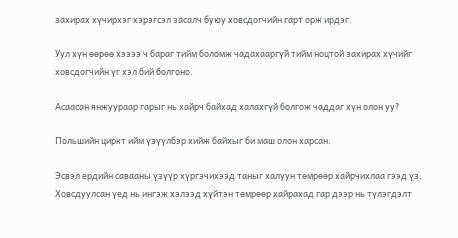захирах хүчирхэг хэрэгсэл засалч буюу ховсдогчийн гарт орж ирдэг.

Уул хүн өөрөө хэзээ ч бараг тийм боломж чадахааргүй тийм ноцтой захирах хүчийг ховсдогчийн үг хэл бий болгоно.

Асаасан янжуураар гарыг нь хайрч байхад халахгүй болгож чаддаг хүн олон уу?

Польшийн циркт ийм үзүүлбэр хийж байхыг би маш олон харсан.

Эсвэл ердийн савааны үзүүр хүргэчихээд таныг халуун төмрөөр хайрчихлаа гээд үз. Ховсдуулсан үед нь ингэж хэлээд хүйтэн төмрөөр хайрахад гар дээр нь түлэгдэлт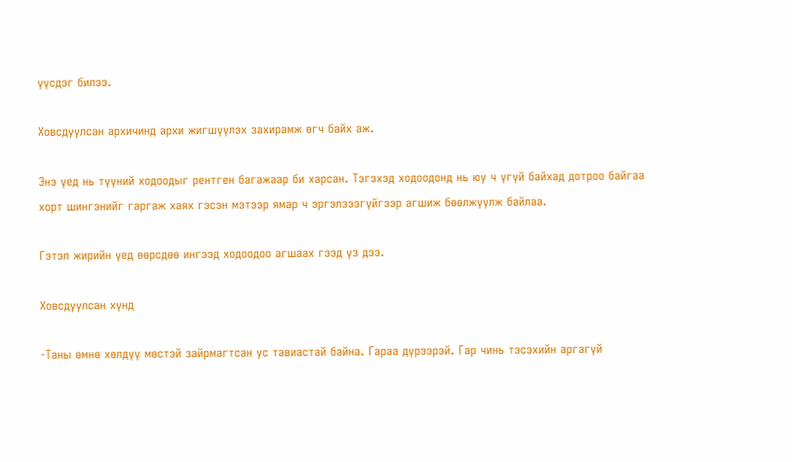үүсдэг билээ.

Ховсдуулсан архичинд архи жигшүүлэх захирамж өгч байх аж.

Энэ үед нь түүний ходоодыг рентген багажаар би харсан. Тэгэхэд ходоодонд нь юу ч үгүй байхад дотроо байгаа хорт шингэнийг гаргаж хаях гэсэн мэтээр ямар ч эргэлзээгүйгээр агшиж бөөлжүүлж байлаа.

Гэтэл жирийн үед өөрсдөө ингээд ходоодоо агшаах гээд үз дээ.

Ховсдуулсан хүнд

-Таны өмнө хөлдүү мөстэй зайрмагтсан ус тавиастай байна. Гараа дүрээрэй. Гар чинь тэсэхийн аргагүй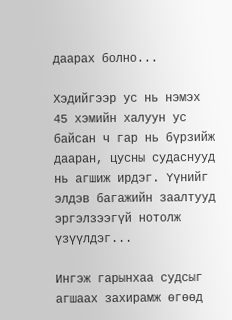даарах болно...

Хэдийгээр ус нь нэмэх 45 хэмийн халуун ус байсан ч гар нь бүрзийж дааран, цусны судаснууд нь агшиж ирдэг. Үүнийг элдэв багажийн заалтууд эргэлзээгүй нотолж үзүүлдэг...

Ингэж гарынхаа судсыг агшаах захирамж өгөөд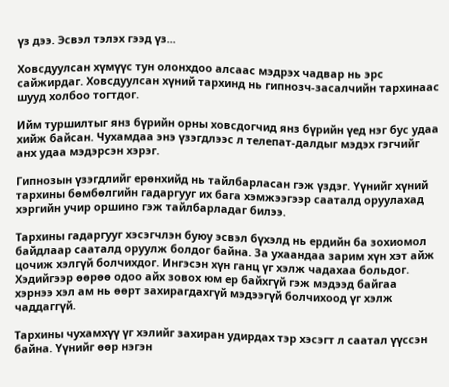үз дээ. Эсвэл тэлэх гээд үз...

Ховсдуулсан хүмүүс тун олонхдоо алсаас мэдрэх чадвар нь эрс сайжирдаг. Ховсдуулсан хүний тархинд нь гипнозч-засалчийн тархинаас шууд холбоо тогтдог.

Ийм туршилтыг янз бүрийн орны ховсдогчид янз бүрийн үед нэг бус удаа хийж байсан. Чухамдаа энэ үзэгдлээс л телепат-далдыг мэдэх гэгчийг анх удаа мэдэрсэн хэрэг.

Гипнозын үзэгдлийг ерөнхийд нь тайлбарласан гэж үздэг. Үүнийг хүний тархины бөмбөлгийн гадаргууг их бага хэмжээгээр сааталд оруулахад хэргийн учир оршино гэж тайлбарладаг билээ.

Тархины гадаргууг хэсэгчлэн буюу эсвэл бүхэлд нь ердийн ба зохиомол байдлаар сааталд оруулж болдог байна. За ухаандаа зарим хүн хэт айж цочиж хэлгүй болчихдог. Ингэсэн хүн ганц үг хэлж чадахаа больдог. Хэдийгээр өөрөө одоо айх зовох юм ер байхгүй гэж мэдээд байгаа хэрнээ хэл ам нь өөрт захирагдахгүй мэдээгүй болчихоод үг хэлж чаддаггүй.

Тархины чухамхүү үг хэлийг захиран удирдах тэр хэсэгт л саатал үүссэн байна. Үүнийг өөр нэгэн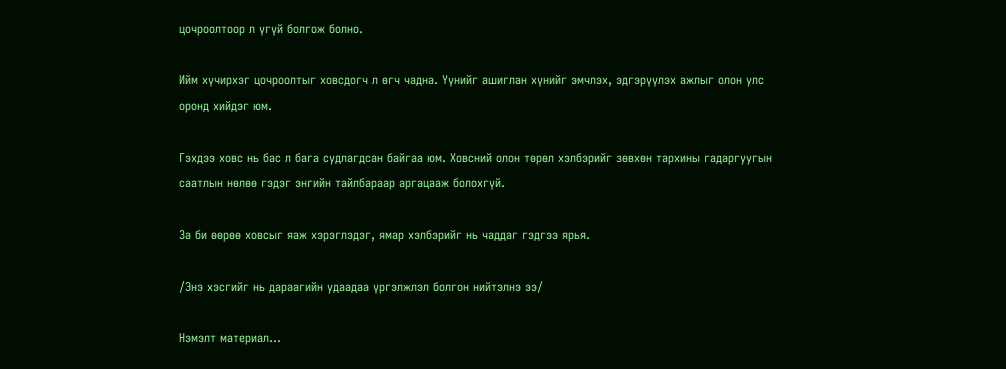цочроолтоор л үгүй болгож болно.

Ийм хүчирхэг цочроолтыг ховсдогч л өгч чадна. Үүнийг ашиглан хүнийг эмчлэх, эдгэрүүлэх ажлыг олон улс оронд хийдэг юм.

Гэхдээ ховс нь бас л бага судлагдсан байгаа юм. Ховсний олон төрөл хэлбэрийг зөвхөн тархины гадаргуугын саатлын нөлөө гэдэг энгийн тайлбараар аргацааж болохгүй.

За би өөрөө ховсыг яаж хэрэглэдэг, ямар хэлбэрийг нь чаддаг гэдгээ ярья.

/Энэ хэсгийг нь дараагийн удаадаа үргэлжлэл болгон нийтэлнэ ээ/

Нэмэлт материал...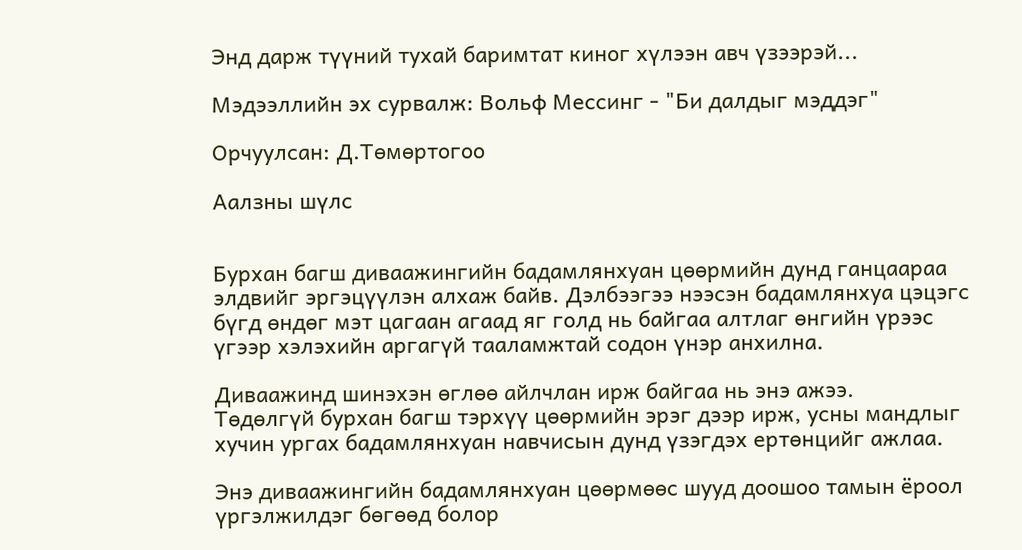Энд дарж түүний тухай баримтат киног хүлээн авч үзээрэй...

Мэдээллийн эх сурвалж: Вольф Мессинг - "Би далдыг мэддэг"

Орчуулсан: Д.Төмөртогоо

Аалзны шүлс


Бурхан багш диваажингийн бадамлянхуан цөөрмийн дунд ганцаараа элдвийг эргэцүүлэн алхаж байв. Дэлбээгээ нээсэн бадамлянхуа цэцэгс бүгд өндөг мэт цагаан агаад яг голд нь байгаа алтлаг өнгийн үрээс үгээр хэлэхийн аргагүй тааламжтай содон үнэр анхилна.

Диваажинд шинэхэн өглөө айлчлан ирж байгаа нь энэ ажээ.
Төдөлгүй бурхан багш тэрхүү цөөрмийн эрэг дээр ирж, усны мандлыг хучин ургах бадамлянхуан навчисын дунд үзэгдэх ертөнцийг ажлаа.

Энэ диваажингийн бадамлянхуан цөөрмөөс шууд доошоо тамын ёроол үргэлжилдэг бөгөөд болор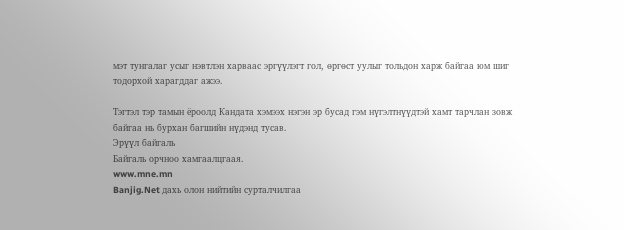мэт тунгалаг усыг нэвтлэн харваас эргүүлэгт гол, өргөст уулыг тольдон харж байгаа юм шиг тодорхой харагддаг ажээ.

Тэгтэл тэр тамын ёроолд Кандата хэмээх нэгэн эр бусад гэм нүгэлтнүүдтэй хамт тарчлан зовж байгаа нь бурхан багшийн нүдэнд тусав.
Эрүүл байгаль
Байгаль орчноо хамгаалцгаая.
www.mne.mn
Banjig.Net дахь олон нийтийн сурталчилгаа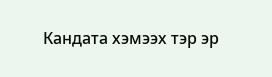Кандата хэмээх тэр эр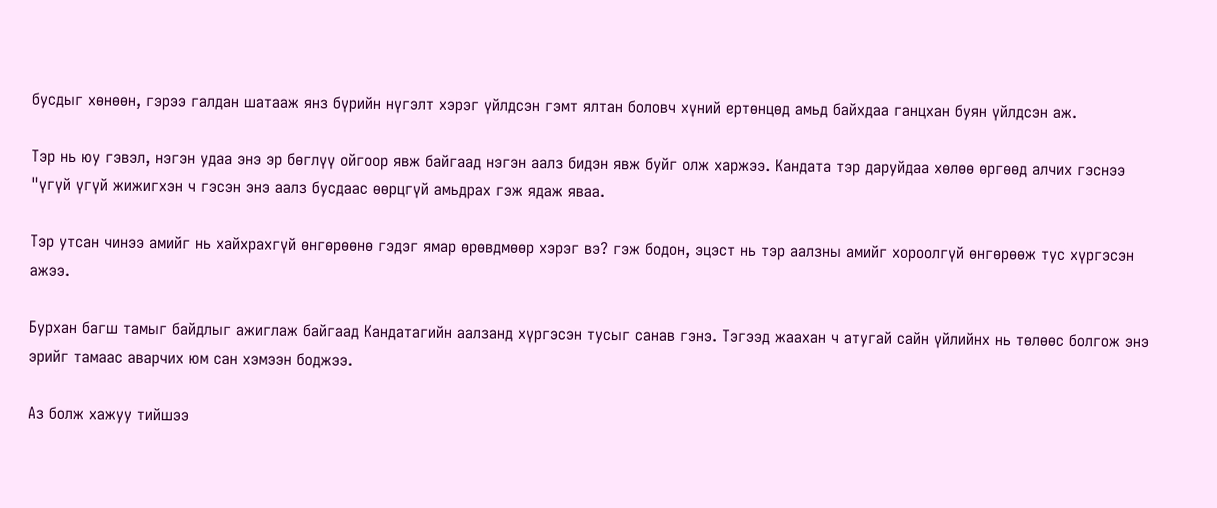бусдыг хөнөөн, гэрээ галдан шатааж янз бүрийн нүгэлт хэрэг үйлдсэн гэмт ялтан боловч хүний ертөнцөд амьд байхдаа ганцхан буян үйлдсэн аж.

Тэр нь юу гэвэл, нэгэн удаа энэ эр бөглүү ойгоор явж байгаад нэгэн аалз бидэн явж буйг олж харжээ. Кандата тэр даруйдаа хөлөө өргөөд алчих гэснээ "үгүй үгүй жижигхэн ч гэсэн энэ аалз бусдаас өөрцгүй амьдрах гэж ядаж яваа.

Тэр утсан чинээ амийг нь хайхрахгүй өнгөрөөнө гэдэг ямар өрөвдмөөр хэрэг вэ? гэж бодон, эцэст нь тэр аалзны амийг хороолгүй өнгөрөөж тус хүргэсэн ажээ.

Бурхан багш тамыг байдлыг ажиглаж байгаад Кандатагийн аалзанд хүргэсэн тусыг санав гэнэ. Тэгээд жаахан ч атугай сайн үйлийнх нь төлөөс болгож энэ эрийг тамаас аварчих юм сан хэмээн боджээ.

Аз болж хажуу тийшээ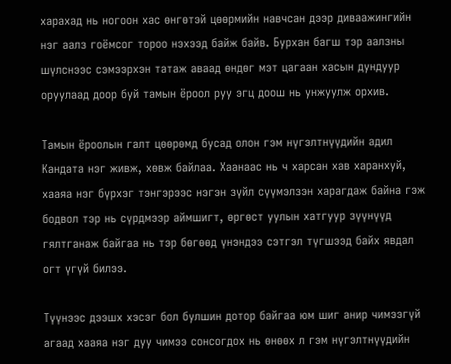харахад нь ногоон хас өнгөтэй цөөрмийн навчсан дээр диваажингийн нэг аалз гоёмсог тороо нэхээд байж байв. Бурхан багш тэр аалзны шүлснээс сэмээрхэн татаж аваад өндөг мэт цагаан хасын дундуур оруулаад доор буй тамын ёроол руу эгц доош нь унжуулж орхив.

Тамын ёроолын галт цөөрөмд бусад олон гэм нүгэлтнүүдийн адил Кандата нэг живж, хөвж байлаа. Хаанаас нь ч харсан хав харанхуй, хааяа нэг бүрхэг тэнгэрээс нэгэн зүйл сүүмэлзэн харагдаж байна гэж бодвол тэр нь сүрдмээр аймшигт, өргөст уулын хатгуур зүүнүүд гялтганаж байгаа нь тэр бөгөөд үнэндээ сэтгэл түгшээд байх явдал огт үгүй билээ.

Түүнээс дээшх хэсэг бол булшин дотор байгаа юм шиг анир чимээгүй агаад хааяа нэг дуу чимээ сонсогдох нь өнөөх л гэм нүгэлтнүүдийн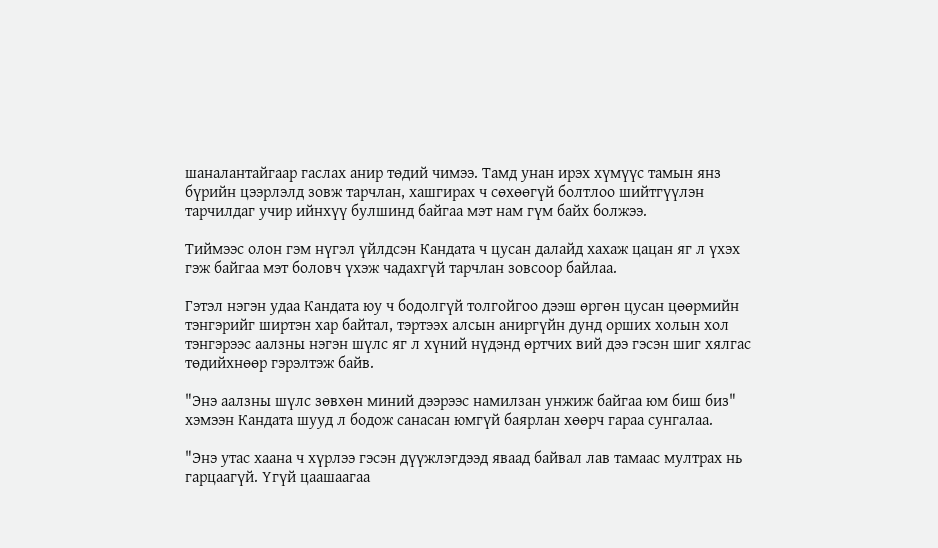шаналантайгаар гаслах анир төдий чимээ. Тамд унан ирэх хүмүүс тамын янз бүрийн цээрлэлд зовж тарчлан, хашгирах ч сөхөөгүй болтлоо шийтгүүлэн тарчилдаг учир ийнхүү булшинд байгаа мэт нам гүм байх болжээ.

Тиймээс олон гэм нүгэл үйлдсэн Кандата ч цусан далайд хахаж цацан яг л үхэх гэж байгаа мэт боловч үхэж чадахгүй тарчлан зовсоор байлаа.

Гэтэл нэгэн удаа Кандата юу ч бодолгүй толгойгоо дээш өргөн цусан цөөрмийн тэнгэрийг ширтэн хар байтал, тэртээх алсын аниргүйн дунд орших холын хол тэнгэрээс аалзны нэгэн шүлс яг л хүний нүдэнд өртчих вий дээ гэсэн шиг хялгас төдийхнөөр гэрэлтэж байв.

"Энэ аалзны шүлс зөвхөн миний дээрээс намилзан унжиж байгаа юм биш биз" хэмээн Кандата шууд л бодож санасан юмгүй баярлан хөөрч гараа сунгалаа.

"Энэ утас хаана ч хүрлээ гэсэн дүүжлэгдээд яваад байвал лав тамаас мултрах нь гарцаагүй. Үгүй цаашаагаа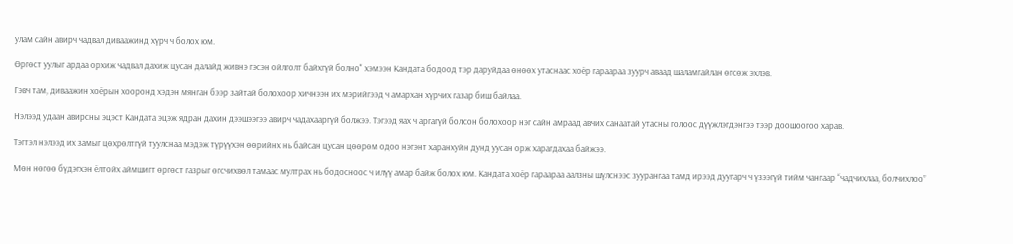улам сайн авирч чадвал диваажинд хүрч ч болох юм.

Өргөст уулыг ардаа орхиж чадвал дахиж цусан далайд живнэ гэсэн ойлголт байхгүй болно" хэмээн Кандата бодоод тэр даруйдаа өнөөх утаснаас хоёр гараараа зуурч аваад шаламгайлан өгсөж эхлэв.

Гэвч там, диваажин хоёрын хооронд хэдэн мянган бээр зайтай болохоор хичнээн их мэрийгээд ч амархан хүрчих газар биш байлаа.

Нэлээд удаан авирсны эцэст Кандата эцэж ядран дахин дээшээгээ авирч чадахааргүй болжээ. Тэгээд яах ч аргагүй болсон болохоор нэг сайн амраад авчих санаатай утасны голоос дүүжлэгдэнгээ тээр доошоогоо харав.

Тэгтэл нэлээд их замыг цөхрөлтгүй туулснаа мэдэж түрүүхэн өөрийнх нь байсан цусан цөөрөм одоо нэгэнт харанхуйн дунд уусан орж харагдахаа байжээ.

Мөн нөгөө бүдэгхэн ёлтойх аймшигт өргөст газрыг өгсчихвөл тамаас мултрах нь бодосноос ч илүү амар байж болох юм. Кандата хоёр гараараа аалзны шүлснээс зуурангаа тамд ирээд дуугарч ч үзээгүй тийм чангаар “чадчихлаа, болчихлоо”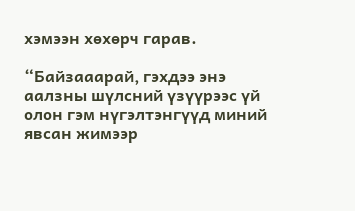хэмээн хөхөрч гарав.

“Байзааарай, гэхдээ энэ аалзны шүлсний үзүүрээс үй олон гэм нүгэлтэнгүүд миний явсан жимээр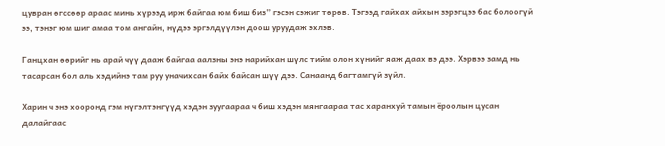цувран өгссөөр араас минь хүрээд ирж байгаа юм биш биз” гэсэн сэжиг төрөв. Тэгээд гайхах айхын зэрэгцээ бас болоогүй ээ, тэнэг юм шиг амаа том ангайн, нүдээ эргэлдүүлэн доош уруудаж эхлэв.

Ганцхан өөрийг нь арай чүү дааж байгаа аалзны энэ нарийхан шүлс тийм олон хүнийг яаж даах вэ дээ. Хэрвээ замд нь тасарсан бол аль хэдийнэ там руу уначихсан байх байсан шүү дээ. Санаанд багтамгүй зүйл.

Харин ч энэ хооронд гэм нүгэлтэнгүүд хэдэн зуугаараа ч биш хэдэн мянгаараа тас харанхуй тамын ёроолын цусан далайгаас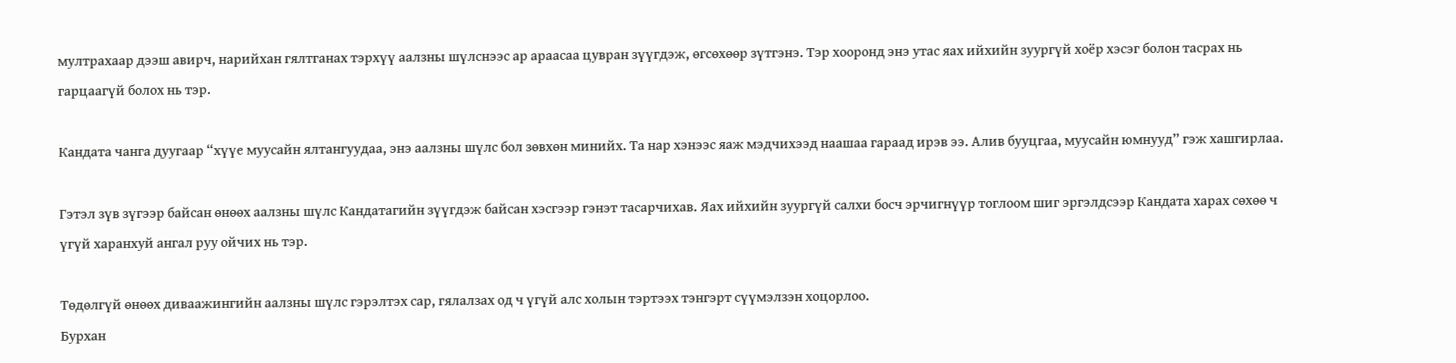мултрахаар дээш авирч, нарийхан гялтганах тэрхүү аалзны шүлснээс ар араасаа цувран зүүгдэж, өгсөхөөр зүтгэнэ. Тэр хооронд энэ утас яах ийхийн зуургүй хоёр хэсэг болон тасрах нь гарцаагүй болох нь тэр.

Кандата чанга дуугаар “хүүе муусайн ялтангуудаа, энэ аалзны шүлс бол зөвхөн минийх. Та нар хэнээс яаж мэдчихээд наашаа гараад ирэв ээ. Алив бууцгаа, муусайн юмнууд” гэж хашгирлаа.

Гэтэл зүв зүгээр байсан өнөөх аалзны шүлс Кандатагийн зүүгдэж байсан хэсгээр гэнэт тасарчихав. Яах ийхийн зуургүй салхи босч эрчигнүүр тоглоом шиг эргэлдсээр Кандата харах сөхөө ч үгүй харанхуй ангал руу ойчих нь тэр.

Төдөлгүй өнөөх диваажингийн аалзны шүлс гэрэлтэх сар, гялалзах од ч үгүй алс холын тэртээх тэнгэрт сүүмэлзэн хоцорлоо.
Бурхан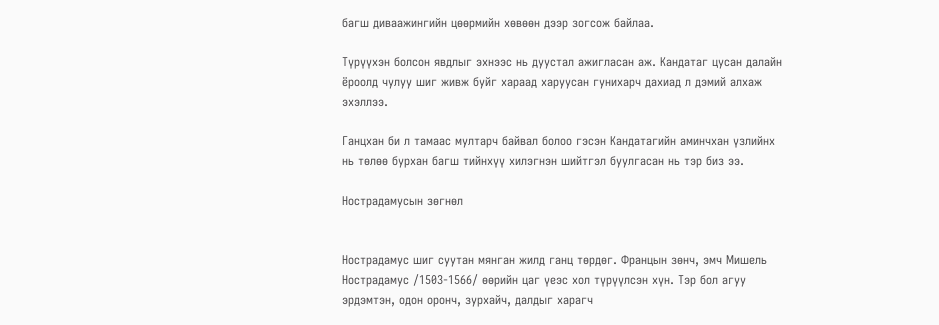багш диваажингийн цөөрмийн хөвөөн дээр зогсож байлаа.

Түрүүхэн болсон явдлыг эхнээс нь дуустал ажигласан аж. Кандатаг цусан далайн ёроолд чулуу шиг живж буйг хараад харуусан гунихарч дахиад л дэмий алхаж эхэллээ.

Ганцхан би л тамаас мултарч байвал болоо гэсэн Кандатагийн аминчхан үзлийнх нь төлөө бурхан багш тийнхүү хилэгнэн шийтгэл буулгасан нь тэр биз ээ.

Нострадамусын зөгнөл


Нострадамус шиг суутан мянган жилд ганц төрдөг. Францын зөнч, эмч Мишель Нострадамус /1503-1566/ өөрийн цаг үеэс хол түрүүлсэн хүн. Тэр бол агуу эрдэмтэн, одон оронч, зурхайч, далдыг харагч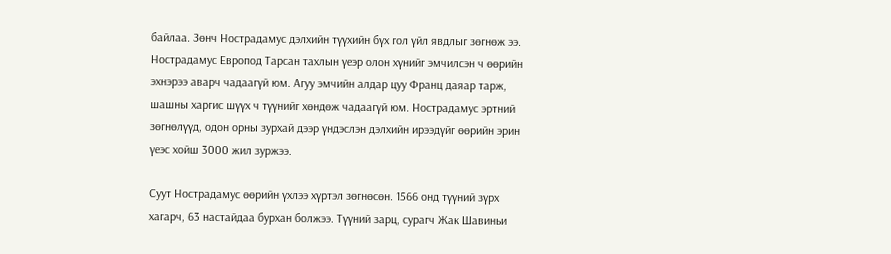байлаа. Зөнч Нострадамус дэлхийн түүхийн бүх гол үйл явдлыг зөгнөж ээ. Нострадамус Европод Тарсан тахлын үеэр олон хүнийг эмчилсэн ч өөрийн эхнэрээ аварч чадаагүй юм. Агуу эмчийн алдар цуу Франц даяар тарж, шашны харгис шүүх ч түүнийг хөндөж чадаагүй юм. Нострадамус эртний зөгнөлүүд, одон орны зурхай дээр үндэслэн дэлхийн ирээдүйг өөрийн эрин үеэс хойш 3000 жил зуржээ.

Суут Нострадамус өөрийн үхлээ хүртэл зөгнөсөн. 1566 онд түүний зүрх хагарч, 63 настайдаа бурхан болжээ. Түүний зарц, сурагч Жак Шавиньи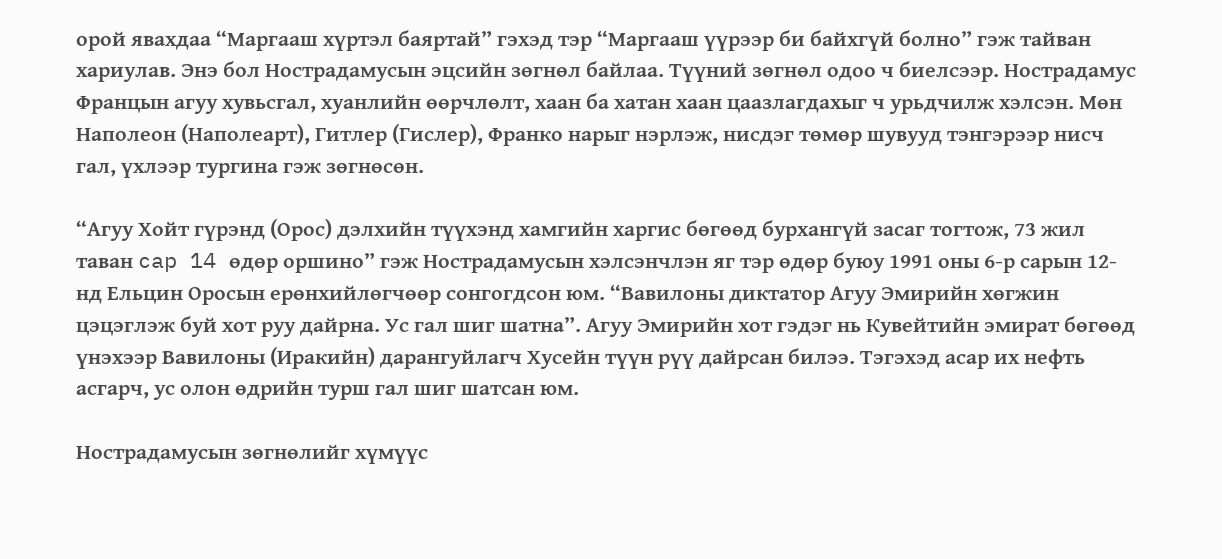орой явахдаа “Маргааш хүртэл баяртай” гэхэд тэр “Маргааш үүрээр би байхгүй болно” гэж тайван хариулав. Энэ бол Нострадамусын эцсийн зөгнөл байлаа. Түүний зөгнөл одоо ч биелсээр. Нострадамус Францын агуу хувьсгал, хуанлийн өөрчлөлт, хаан ба хатан хаан цаазлагдахыг ч урьдчилж хэлсэн. Мөн Наполеон (Наполеарт), Гитлер (Гислер), Франко нарыг нэрлэж, нисдэг төмөр шувууд тэнгэрээр нисч гал, үхлээр тургина гэж зөгнөсөн.

“Агуу Хойт гүрэнд (Орос) дэлхийн түүхэнд хамгийн харгис бөгөөд бурхангүй засаг тогтож, 73 жил таван cap 14 өдөр оршино” гэж Нострадамусын хэлсэнчлэн яг тэр өдөр буюу 1991 оны 6-р сарын 12-нд Ельцин Оросын ерөнхийлөгчөөр сонгогдсон юм. “Вавилоны диктатор Агуу Эмирийн хөгжин цэцэглэж буй хот руу дайрна. Ус гал шиг шатна”. Агуу Эмирийн хот гэдэг нь Кувейтийн эмират бөгөөд үнэхээр Вавилоны (Иракийн) дарангуйлагч Хусейн түүн рүү дайрсан билээ. Тэгэхэд асар их нефть асгарч, ус олон өдрийн турш гал шиг шатсан юм.

Нострадамусын зөгнөлийг хүмүүс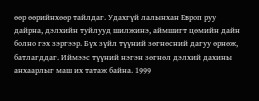өөр өөрийнхөөр тайлдаг. Удахгүй лалынхан Европ руу дайрна, дэлхийн туйлууд шилжинэ, аймшигт цөмийн дайн болно гэх зэргээр. Бүх зүйл түүний зөгнөсний дагуу өрнөж, батлагддаг. Иймээс түүний нэгэн зөгнөл дэлхий дахины анхаарлыг маш их татаж байна. 1999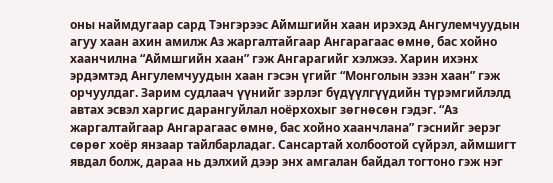оны наймдугаар сард Тэнгэрээс Аймшгийн хаан ирэхэд Ангулемчуудын агуу хаан ахин амилж Аз жаргалтайгаар Ангарагаас өмнө, бас хойно хаанчилна “Аймшгийн хаан” гэж Ангарагийг хэлжээ. Харин ихэнх эрдэмтэд Ангулемчуудын хаан гэсэн үгийг “Монголын эзэн хаан” гэж орчуулдаг. Зарим судлаач үүнийг зэрлэг бүдүүлгүүдийн түрэмгийлэлд автах эсвэл харгис дарангуйлал ноёрхохыг зөгнөсөн гэдэг. “Аз жаргалтайгаар Ангарагаас өмнө, бас хойно хаанчлана” гэснийг эерэг сөрөг хоёр янзаар тайлбарладаг. Сансартай холбоотой сүйрэл, аймшигт явдал болж, дараа нь дэлхий дээр энх амгалан байдал тогтоно гэж нэг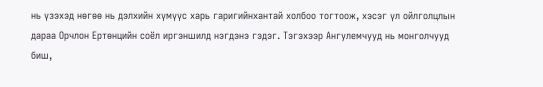нь үзэхэд нөгөө нь дэлхийн хүмүүс харь гаригийнхантай холбоо тогтоож, хэсэг үл ойлголцлын дараа Орчлон Ертөнцийн соёл иргэншилд нэгдэнэ гэдэг. Тэгэхээр Ангулемчууд нь монголчууд биш,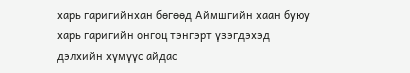харь гаригийнхан бөгөөд Аймшгийн хаан буюу харь гаригийн онгоц тэнгэрт үзэгдэхэд дэлхийн хүмүүс айдас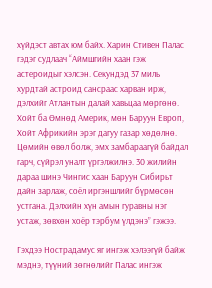хүйдэст автах юм байх. Харин Стивен Палас гэдэг судлаач “Аймшгийн хаан гэж астероидыг хэлсэн. Секундэд 37 миль хурдтай астроид сансраас харван ирж, дэлхийг Атлантын далай хавьцаа мөргөнө. Хойт ба Өмнөд Америк, мөн Баруун Европ, Хойт Африкийн эрэг дагуу газар хөдөлнө. Цөмийн өвөл болж, эмх замбараагүй байдал гарч, сүйрэл уналт үргэлжилнэ. 30 жилийн дараа шинэ Чингис хаан Баруун Сибирьт дайн зарлаж, соёл иргэншлийг бүрмөсөн устгана. Дэлхийн хүн амын гуравны нэг устаж, зөвхөн хоёр тэрбум үлдэнэ” гэжээ.

Гэхдээ Нострадамус яг ингэж хэлээгүй байж мэднэ, түүний зөгнөлийг Палас ингэж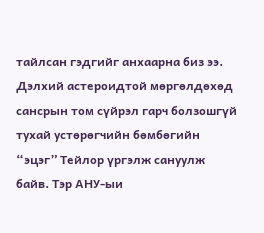тайлсан гэдгийг анхаарна биз ээ. Дэлхий астероидтой мөргөлдөхөд сансрын том сүйрэл гарч болзошгүй тухай устөрөгчийн бөмбөгийн “эцэг” Тейлор үргэлж сануулж байв. Тэр АНУ-ыи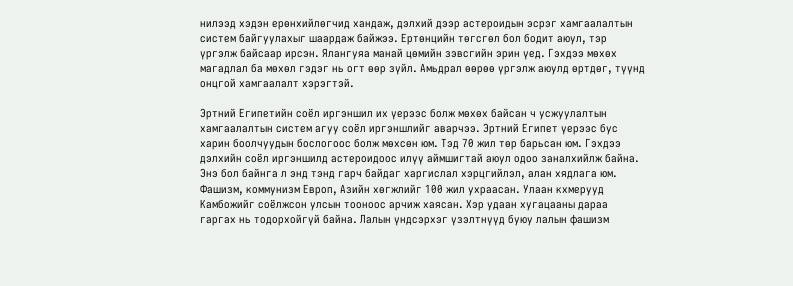нилээд хэдэн ерөнхийлөгчид хандаж, дэлхий дээр астероидын эсрэг хамгаалалтын систем байгуулахыг шаардаж байжээ. Ертөнцийн төгсгөл бол бодит аюул, тэр үргэлж байсаар ирсэн. Ялангуяа манай цөмийн зэвсгийн эрин үед. Гэхдээ мөхөх магадлал ба мөхөл гэдэг нь огт өөр зүйл. Амьдрал өөрөө үргэлж аюулд өртдөг, түүнд онцгой хамгаалалт хэрэгтэй.

Эртний Египетийн соёл иргэншил их үерээс болж мөхөх байсан ч усжуулалтын хамгаалалтын систем агуу соёл иргэншлийг аварчээ. Эртний Египет үерээс бус харин боолчуудын бослогоос болж мөхсөн юм. Тэд 70 жил төр барьсан юм. Гэхдээ дэлхийн соёл иргэншилд астероидоос илүү аймшигтай аюул одоо заналхийлж байна. Энэ бол байнга л энд тэнд гарч байдаг харгислал хэрцгийлэл, алан хядлага юм. Фашизм, коммунизм Европ, Азийн хөгжлийг 100 жил ухраасан. Улаан кхмерууд Камбожийг соёлжсон улсын тооноос арчиж хаясан. Хэр удаан хугацааны дараа гapгax нь тодорхойгүй байна. Лалын үндсэрхэг үзэлтнүүд буюу лалын фашизм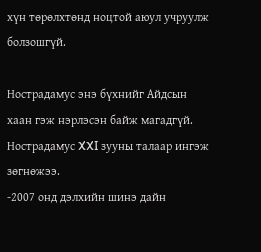хүн төрөлхтөнд ноцтой аюул учруулж болзошгүй.

Нострадамус энэ бүхнийг Айдсын хаан гэж нэрлэсэн байж магадгүй. Нострадамус XXI зууны талаар ингэж зөгнөжээ.
-2007 онд дэлхийн шинэ дайн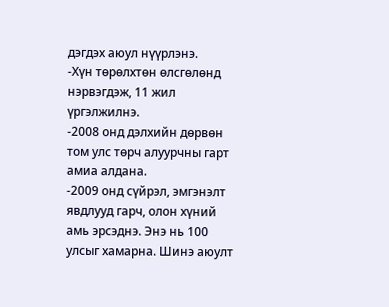дэгдэх аюул нүүрлэнэ.
-Хүн төрөлхтөн өлсгөлөнд нэрвэгдэж, 11 жил үргэлжилнэ.
-2008 онд дэлхийн дөрвөн том улс төрч алуурчны гарт амиа алдана.
-2009 онд сүйрэл, эмгэнэлт явдлууд гарч, олон хүний амь эрсэднэ. Энэ нь 100 улсыг хамарна. Шинэ аюулт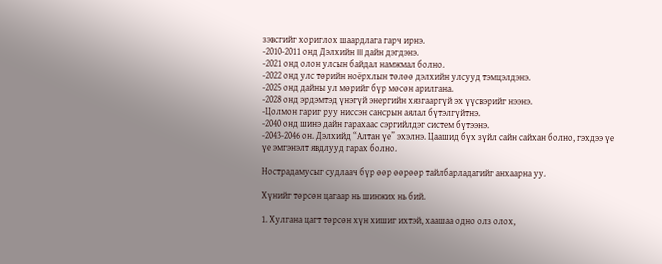зэвсгийг хориглох шаардлага гарч ирнэ.
-2010-2011 онд Дэлхийн III дайн дэгдэнэ.
-2021 онд олон улсын байдал намжмал болно.
-2022 онд улс төрийн ноёрхлын төлөө дэлхийн улсууд тэмцэлдэнэ.
-2025 онд дайны ул мөрийг бүр мөсөн арилгана.
-2028 онд эрдэмтэд үнэгүй энергийн хязгааргүй эх үүсвэрийг нээнэ.
-Цолмон гариг руу ниссэн сансрын аялал бүтэлгүйтнэ.
-2040 онд шинэ дайн гарахаас сэргийлдэг систем бүтээнэ.
-2043-2046 он. Дэлхийд “Алтан үе” эхэлнэ. Цаашид бүх зүйл сайн сайхан болно, гэхдээ үе үе эмгэнэлт явдлууд гарах болно.

Нострадамусыг судлаач бүр өөр өөрөөр тайлбарладагийг анхаарна уу.

Хүнийг төрсөн цагаар нь шинжих нь бий.

1. Хулгана цагт төрсөн хүн хишиг ихтэй, хаашаа одно олз олох,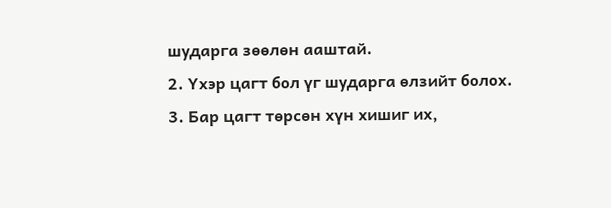шударга зөөлөн ааштай.
2. Үхэр цагт бол үг шударга өлзийт болох.
3. Бар цагт төрсөн хүн хишиг их,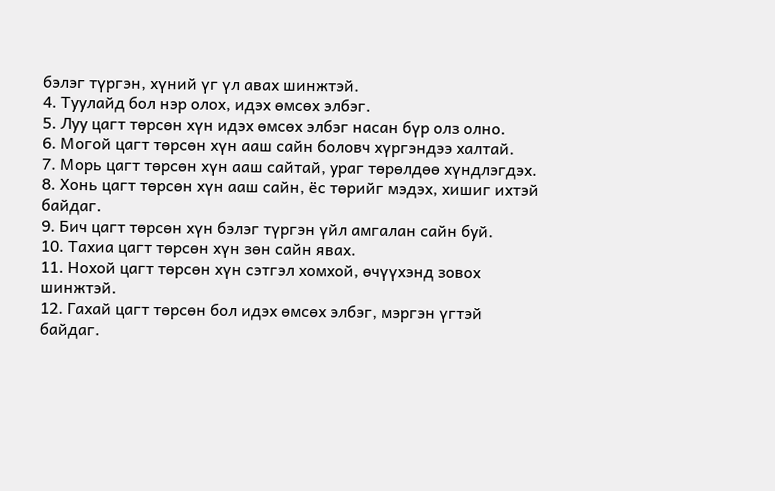бэлэг түргэн, хүний үг үл авах шинжтэй.
4. Туулайд бол нэр олох, идэх өмсөх элбэг.
5. Луу цагт төрсөн хүн идэх өмсөх элбэг насан бүр олз олно.
6. Могой цагт төрсөн хүн ааш сайн боловч хүргэндээ халтай.
7. Морь цагт төрсөн хүн ааш сайтай, ураг төрөлдөө хүндлэгдэх.
8. Хонь цагт төрсөн хүн ааш сайн, ёс төрийг мэдэх, хишиг ихтэй байдаг.
9. Бич цагт төрсөн хүн бэлэг түргэн үйл амгалан сайн буй.
10. Тахиа цагт төрсөн хүн зөн сайн явах.
11. Нохой цагт төрсөн хүн сэтгэл хомхой, өчүүхэнд зовох шинжтэй.
12. Гахай цагт төрсөн бол идэх өмсөх элбэг, мэргэн үгтэй байдаг.